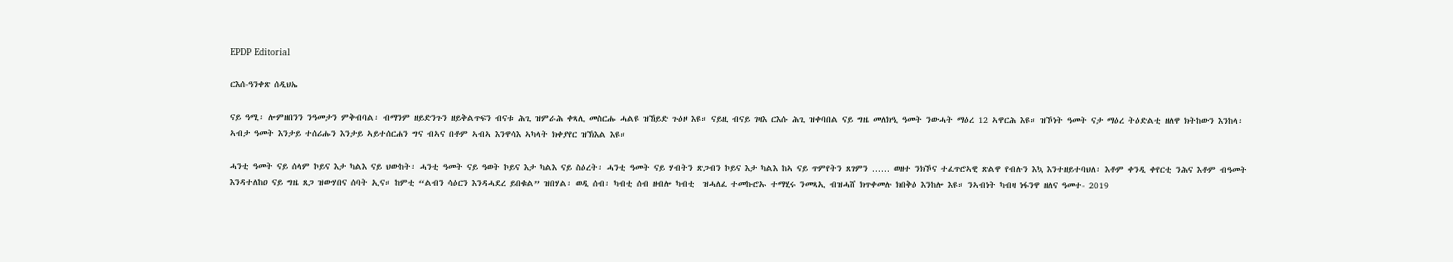EPDP Editorial

ርእሰ-ዓንቀጽ ሰዲህኤ

ናይ ዓሚ፡ ሎምዘበንን ንዓመታን ምቅብባል፡ ብማንም ዘይድንጉን ዘይቅልጥፍን ብናቱ ሕጊ ዝምራሕ ቀጻሊ መስርሑ ሓልዩ ዝኸይድ ጉዕዞ እዩ። ናይዚ ብናይ ገዛእ ርእሱ ሕጊ ዝቀባበል ናይ ግዜ መለክዒ ዓመት ንውሓት ማዕረ 12 ኣዋርሕ እዩ። ዝኾነት ዓመት ናታ ማዕረ ትዕድልቲ ዘለዋ ክትከውን እንከላ፡ ኣብታ ዓመት እንታይ ተሰሪሑን እንታይ ኣይተሰርሐን ግና ብኣና በቶም ኣብኣ እንዋሳእ ኣካላት ክቀያየር ዝኽእል እዩ።

ሓንቲ ዓመት ናይ ሰላም ኮይና እታ ካልእ ናይ ህውከት፡ ሓንቲ ዓመት ናይ ዓወት ኮይና እታ ካልእ ናይ ስዕረት፡ ሓንቲ ዓመት ናይ ሃብትን ጽጋብን ኮይና እታ ካልእ ከኣ ናይ ጥምየትን ጸገምን …… ወዘተ ንክኾና ተፈጥሮኣዊ ጽልዋ የብሉን እኳ እንተዘይተባህለ፡ እቶም ቀንዲ ቀየርቲ ንሕና እቶም ብዓመት እንዳተለከዐ ናይ ግዜ ጸጋ ዝውሃበና ሰባት ኢና። ከምቲ “ልብን ሳዕርን እንዳሓደረ ይበቁል” ዝበሃል፡ ወዲ ሰብ፡ ካብቲ ሰብ ዘብሎ ካብቲ  ዝሓለፈ ተመኩሮኡ ተማሂሩ ንመጻኢ ብዝሓሸ ክጥቀመሉ ክበቅዕ እንከሎ እዩ። ንኣብነት ካብዛ ነፋንዋ ዘለና ዓመተ- 2019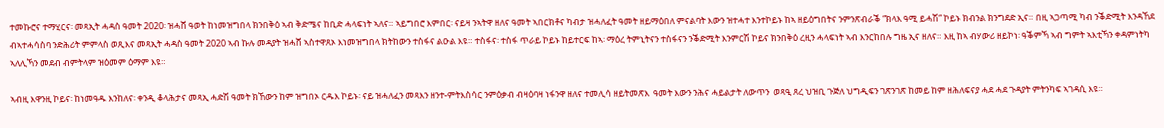ተመኩሮና ተማሂርና፡ መጻኢት ሓዳስ ዓመት 2020፡ ዝሓሸ ዓወት ከነመዝግበላ ክንበቅዕ ኣብ ቅድሜና ከቢድ ሓላፍነት ኣለና። ኣይግበሮ እምበር፡ ናይዛ ንኣትዋ ዘለና ዓመት ኣበርክቶና ካብታ ዝሓለፈት ዓመት ዘይማዕበለ ምናልባት እውን ዝተሓተ እንተኮይኑ ከኣ ዘይዕግበትና ንምንጽብራቕ “ክላእ ዓሚ ይሓሽ” ኮይኑ ክብንል ክንግደድ ኢና። በዚ ኣጋጣሚ ካብ ንቕድሚት እንዳኸደ ብኣተሓሳስባ ንድሕሪት ምምላስ ወጺእና መጻኢት ሓዳስ ዓመት 2020 ኣብ ኩሉ መዳያት ዝሓሸ ኣስተዋጸኦ እነመዝግበላ ክትከውን ተስፋና ልዑል እዩ። ተስፋና፡ ተስፋ ጥራይ ኮይኑ ከይተርፍ ከኣ፡ ማዕረ ትምኒትናን ተስፋናን ንቕድሚት እንምርሽ ኮይና ክንበቅዕ ረዚን ሓላፍነት ኣብ እንርከበሉ ግዜ ኢና ዘለና። እዚ ከኣ ብሃውሪ ዘይኮነ፡ ዓቕምኻ ኣብ ግምት ኣእቲኻን ቀዳምነትካ ኣለሊኻን መደብ ብምትላም ዝዕመም ዕማም እዩ።

ኣብዚ እዋንዚ ኮይና፡ ከነመዓዱ እንከለና፡ ቀንዲ ቆላሕታና መጻኢ ሓድሽ ዓመት ክኸውን ከም ዝግበኦ ርዱእ ኮይኑ፡ ናይ ዝሓለፈን መጻእን ዘንተ-ምትእስሳር ንምዕቃብ ብዛዕባዛ ነፋንዋ ዘለና ተመሊሳ ዘይትመጽእ  ዓመት እውን ንሕና ሓይልታት ለውጥን  ወጻዒ ጸረ ህዝቢ ጉጅለ ህግዲፍን ገጽንገጽ ከመይ ከም ዘሕለፍናያ ሓደ ሓደ ጉዳያት ምትንካፍ ኣገዳሲ እዩ።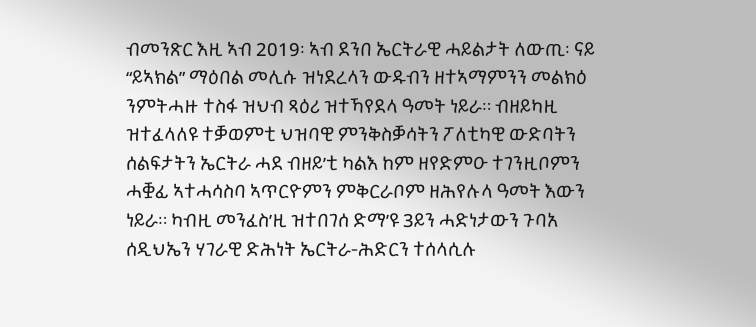ብመንጽር እዚ ኣብ 2019፡ ኣብ ደንበ ኤርትራዊ ሓይልታት ለውጢ፡ ናይ “ይኣክል” ማዕበል መሊሱ ዝነደረላን ውዱብን ዘተኣማምንን መልክዕ ንምትሓዙ ተስፋ ዝህብ ጻዕሪ ዝተኻየደላ ዓመት ነይራ። ብዘይካዚ ዝተፈላለዩ ተቓወምቲ ህዝባዊ ምንቅስቓሳትን ፖለቲካዊ ውድባትን ሰልፍታትን ኤርትራ ሓደ ብዘይ’ቲ ካልእ ከም ዘየድምዑ ተገንዚቦምን ሓቛፊ ኣተሓሳስባ ኣጥርዮምን ምቅርራቦም ዘሕየሉላ ዓመት እውን ነይራ። ካብዚ መንፈስ’ዚ ዝተበገሰ ድማ’ዩ 3ይን ሓድነታውን ጉባአ ሰዲህኤን ሃገራዊ ድሕነት ኤርትራ-ሕድርን ተሰላሲሉ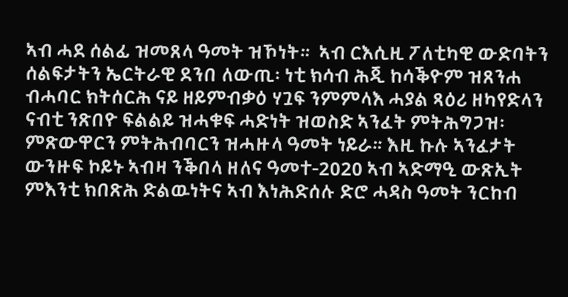ኣብ ሓደ ሰልፊ ዝመጸላ ዓመት ዝኾነት።  ኣብ ርእሲዚ ፖለቲካዊ ውድባትን ሰልፍታትን ኤርትራዊ ደንበ ለውጢ፡ ነቲ ክሳብ ሕጂ ከሳቕዮም ዝጸንሐ ብሓባር ክትሰርሕ ናይ ዘይምብቃዕ ሃጓፍ ንምምላእ ሓያል ጻዕሪ ዘካየድላን ናብቲ ንጽበዮ ፍልልይ ዝሓቁፍ ሓድነት ዝወስድ ኣንፈት ምትሕግጋዝ፡ ምጽውዋርን ምትሕብባርን ዝሓዙላ ዓመት ነይራ። እዚ ኩሉ ኣንፈታት ውንዙፍ ኮይኑ ኣብዛ ንቕበላ ዘለና ዓመተ-2020 ኣብ ኣድማዒ ውጽኢት ምእንቲ ክበጽሕ ድልዉነትና ኣብ እነሕድሰሉ ድሮ ሓዳስ ዓመት ንርከብ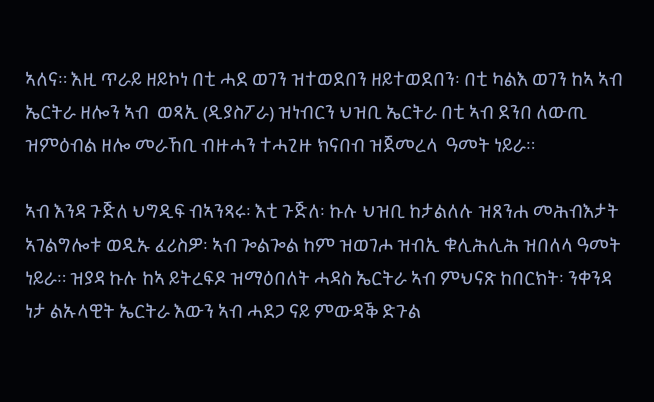ኣለና። እዚ ጥራይ ዘይኮነ በቲ ሓደ ወገን ዝተወደበን ዘይተወደበን፡ በቲ ካልእ ወገን ከኣ ኣብ ኤርትራ ዘሎን ኣብ  ወጻኢ (ዲያስፖራ) ዝነብርን ህዝቢ ኤርትራ በቲ ኣብ ደንበ ለውጢ ዝምዕብል ዘሎ መራኸቢ ብዙሓን ተሓጊዙ ክናበብ ዝጀመረላ  ዓመት ነይራ።

ኣብ እንዳ ጉጅለ ህግዲፍ ብኣንጻሩ፡ እቲ ጉጅለ፡ ኩሉ ህዝቢ ከታልለሉ ዝጸንሐ መሕብእታት ኣገልግሎቱ ወዲኡ ፈሪስዎ፡ ኣብ ጐልጐል ከም ዝወገሖ ዝብኢ ቁሊሕሊሕ ዝበለላ ዓመት ነይራ። ዝያዳ ኩሉ ከኣ ይትረፍዶ ዝማዕበለት ሓዳስ ኤርትራ ኣብ ምህናጽ ከበርክት፡ ንቀንዳ ነታ ልኡላዊት ኤርትራ እውን ኣብ ሓደጋ ናይ ምውዳቕ ድጉል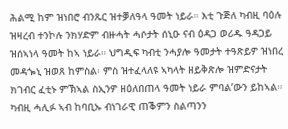ሕልሚ ከም ዝነበሮ ብንጹር ዝተቓለዓላ ዓመት ነይራ። እቲ ጉጅለ ካብዚ ባዕሉ ዝዛረብ ተንኮሉ ንክሃድም ብዙሓት ሓሶታት ሰኒዑ ናብ ዕዳጋ ወሪዱ ዓዳጋይ ዝሰኣነላ ዓመት ከኣ ነይራ። ህግዲፍ ካብቲ ንሓያሎ ዓመታት ተዓጽይዎ ዝነበረ መዳጐኒ ዝወጸ ከምስል፡ ምስ ዝተፈላለዩ ኣካላት ዘይቅጽሎ ዝምድናታት ክገብር ፈቲኑ ምኽኣል ስኢንዎ ዘዕለበጠላ ዓመት ነይራ ምባል’ውን ይከኣል። ካብዚ ሓሊፉ ኣብ ከባቢኡ ብነገራዊ ጠቕምን ስልጣንን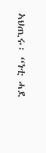ኣህጢሩ፡ “ነቲ ሓደ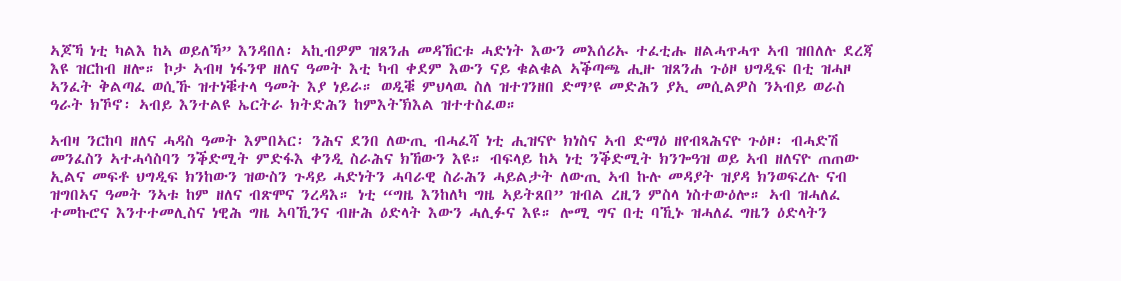ኣጆኻ ነቲ ካልእ ከኣ ወይለኻ” እንዳበለ፡ ኣኪብዎም ዝጸንሐ መዳኸርቱ ሓድነት እውን መእሰሪኡ ተፈቲሑ ዘልሓጥሓጥ ኣብ ዝበለሉ ደረጃ እዩ ዝርከብ ዘሎ። ኮታ ኣብዛ ነፋንዋ ዘለና ዓመት እቲ ካብ ቀደም እውን ናይ ቁልቁል ኣቕጣጫ ሒዙ ዝጸንሐ ጉዕዞ ህግዲፍ በቲ ዝሓዞ ኣንፈት ቅልጣፈ ወሲኹ ዝተነቑተላ ዓመት እያ ነይራ። ወዲቑ ምህላዉ ስለ ዝተገንዘበ ድማ’ዩ መድሕን ያኢ መሲልዎስ ንኣብይ ወራስ ዓራት ክኾኖ፡ ኣብይ እንተልዩ ኤርትራ ክትድሕን ከምእትኽእል ዝተተስፈወ።

ኣብዛ ንርከባ ዘለና ሓዳስ ዓመት እምበኣር፡ ንሕና ደንበ ለውጢ ብሓፈሻ ነቲ ሒዝናዮ ክነስና ኣብ ድማዕ ዘየብጻሕናዮ ጉዕዞ፡ ብሓድሽ መንፈስን ኣተሓሳስባን ንቕድሚት ምድፋእ ቀንዲ ስራሕና ክኸውን እዩ። ብፍላይ ከኣ ነቲ ንቕድሚት ክንጐዓዝ ወይ ኣብ ዘለናዮ ጠጠው ኢልና መፍቶ ህግዲፍ ክንከውን ዝውስን ጉዳይ ሓድነትን ሓባራዊ ስራሕን ሓይልታት ለውጢ ኣብ ኩሉ መዳያት ዝያዳ ክንወፍረሉ ናብ ዝግበኣና ዓመት ንኣቱ ከም ዘለና ብጽሞና ንረዳእ። ነቲ “ግዜ እንከለካ ግዜ ኣይትጸበ” ዝብል ረዚን ምስላ ነስተውዕሎ። ኣብ ዝሓለፈ ተመኩሮና እንተተመሊስና ነዊሕ ግዜ ኣባኺንና ብዙሕ ዕድላት እውን ሓሊፉና እዩ። ሎሚ ግና በቲ ባኺኑ ዝሓለፈ ግዜን ዕድላትን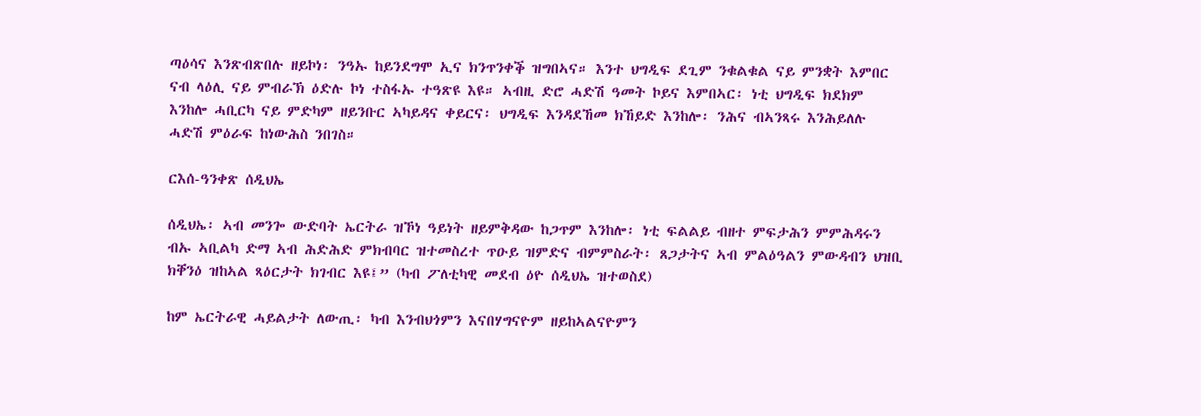ጣዕሳና እንጽብጽበሉ ዘይኮነ፡ ንዓኡ ከይንደግሞ ኢና ክንጥንቀቕ ዝግበኣና። እንተ ህግዲፍ ደጊም ንቁልቁል ናይ ምንቋት እምበር ናብ ላዕሊ ናይ ምብራኽ ዕድሉ ኮነ ተስፋኡ ተዓጽዩ እዩ። ኣብዚ ድሮ ሓድሽ ዓመት ኮይና እምበኣር፡ ነቲ ህግዲፍ ክደክም እንከሎ ሓቢርካ ናይ ምድካም ዘይንቡር ኣካይዳና ቀይርና፡ ህግዲፍ እንዳደኸመ ክኸይድ እንከሎ፡ ንሕና ብኣንጻሩ እንሕይለሉ ሓድሽ ምዕራፍ ከነውሕስ ንበገስ።

ርእሰ-ዓንቀጽ ሰዲህኤ

ሰዲህኤ፡ ኣብ መንጐ ውድባት ኤርትራ ዝኾነ ዓይነት ዘይምቅዳው ከጋጥም እንከሎ፡ ነቲ ፍልልይ ብዘተ ምፍታሕን ምምሕዳሩን ብኡ ኣቢልካ ድማ ኣብ ሕድሕድ ምክብባር ዝተመስረተ ጥዑይ ዝምድና ብምምስራት፡ ጸጋታትና ኣብ ምልዕዓልን ምውዳብን ህዝቢ ክቐንዕ ዝከኣል ጻዕርታት ክገብር እዩ፤” (ካብ ፖለቲካዊ መደብ ዕዮ ሰዲህኤ ዝተወስደ)

ከም ኤርትራዊ ሓይልታት ለውጢ፡ ካብ እንብህጎምን እናበሃግናዮም ዘይከኣልናዮምን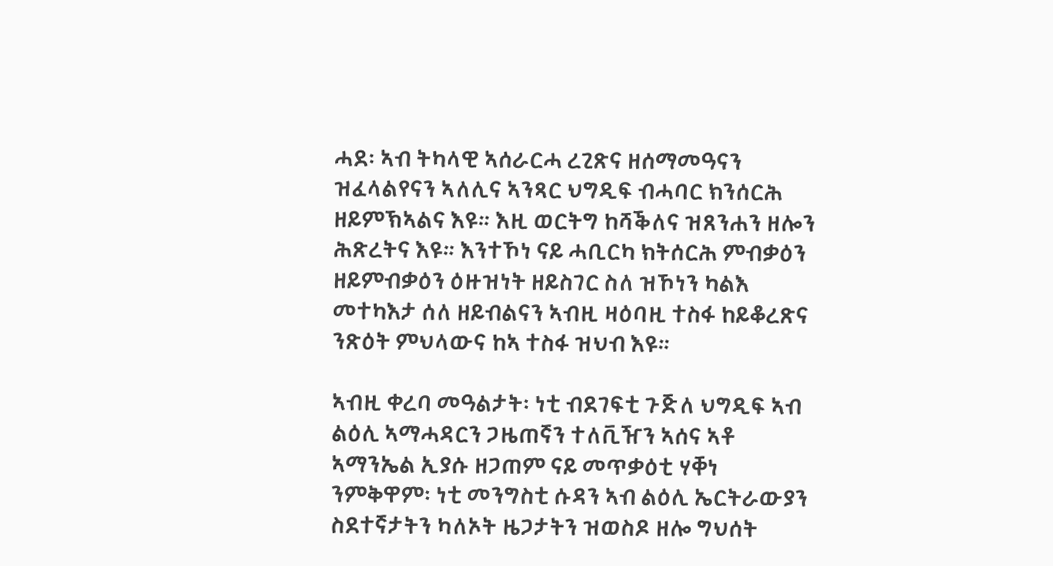ሓደ፡ ኣብ ትካላዊ ኣሰራርሓ ረጊጽና ዘሰማመዓናን ዝፈላልየናን ኣለሊና ኣንጻር ህግዲፍ ብሓባር ክንሰርሕ ዘይምኽኣልና እዩ። እዚ ወርትግ ከሻቕለና ዝጸንሐን ዘሎን ሕጽረትና እዩ። እንተኾነ ናይ ሓቢርካ ክትሰርሕ ምብቃዕን ዘይምብቃዕን ዕዙዝነት ዘይስገር ስለ ዝኾነን ካልእ መተካእታ ሰለ ዘይብልናን ኣብዚ ዛዕባዚ ተስፋ ከይቆረጽና ንጽዕት ምህላውና ከኣ ተስፋ ዝህብ እዩ።

ኣብዚ ቀረባ መዓልታት፡ ነቲ ብደገፍቲ ጉጅለ ህግዲፍ ኣብ ልዕሊ ኣማሓዳርን ጋዜጠኛን ተለቪዥን ኣሰና ኣቶ ኣማንኤል ኢያሱ ዘጋጠም ናይ መጥቃዕቲ ሃቐነ ንምቅዋም፡ ነቲ መንግስቲ ሱዳን ኣብ ልዕሊ ኤርትራውያን ስደተኛታትን ካለኦት ዜጋታትን ዝወስዶ ዘሎ ግህሰት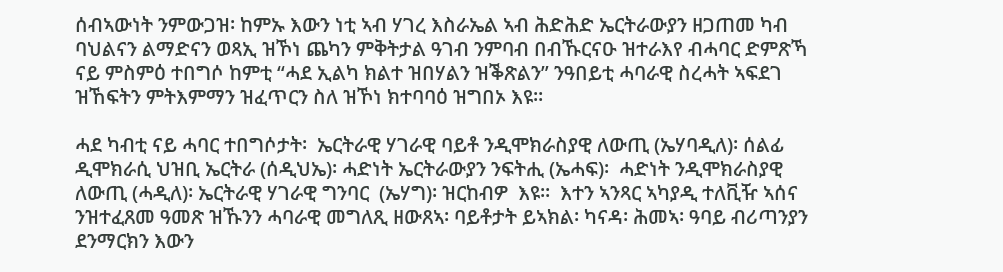ሰብኣውነት ንምውጋዝ፡ ከምኡ እውን ነቲ ኣብ ሃገረ እስራኤል ኣብ ሕድሕድ ኤርትራውያን ዘጋጠመ ካብ ባህልናን ልማድናን ወጻኢ ዝኾነ ጨካን ምቅትታል ዓገብ ንምባብ በብኹርናዑ ዝተራእየ ብሓባር ድምጽኻ ናይ ምስምዕ ተበግሶ ከምቲ “ሓደ ኢልካ ክልተ ዝበሃልን ዝቕጽልን” ንዓበይቲ ሓባራዊ ስረሓት ኣፍደገ ዝኸፍትን ምትእምማን ዝፈጥርን ስለ ዝኾነ ክተባባዕ ዝግበኦ እዩ።

ሓደ ካብቲ ናይ ሓባር ተበግሶታት፡  ኤርትራዊ ሃገራዊ ባይቶ ንዲሞክራስያዊ ለውጢ (ኤሃባዲለ)፡ ሰልፊ ዲሞክራሲ ህዝቢ ኤርትራ (ሰዲህኤ)፡ ሓድነት ኤርትራውያን ንፍትሒ (ኤሓፍ)፡  ሓድነት ንዲሞክራስያዊ ለውጢ (ሓዲለ)፡ ኤርትራዊ ሃገራዊ ግንባር  (ኤሃግ)፡ ዝርከብዎ  እዩ።  እተን ኣንጻር ኣካያዲ ተለቪዥ ኣሰና ንዝተፈጸመ ዓመጽ ዝኹንን ሓባራዊ መግለጺ ዘውጸኣ፡ ባይቶታት ይኣክል፡ ካናዳ፡ ሕመኣ፡ ዓባይ ብሪጣንያን ደንማርክን እውን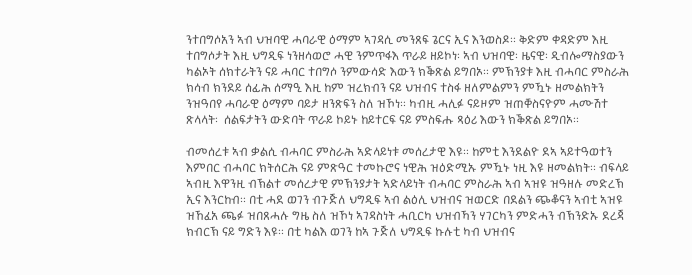ንተበግሶአን ኣብ ህዝባዊ ሓባራዊ ዕማም ኣገዳሲ መንጸፍ ጌርና ኢና እንወስዶ። ቅድም ቀዳድም እዚ ተበግሶታት እዚ ህግዲፍ ነንዘሳወሮ ሓዊ ንምጥፋእ ጥራይ ዘይኮነ፡ ኣብ ህዝባዊ፡ ዜናዊ፡ ዲብሎማስያውን ካልኦት ሰክተራትን ናይ ሓባር ተበግሶ ንምውሳድ እውን ክቕጽል ይግበኦ። ምኽንያቱ እዚ ብሓባር ምስራሕ ክሳብ ክንደይ ሰፊሕ ሰማዒ እዚ ከም ዝረክብን ናይ ህዝብና ተስፋ ዘለምልምን ምዃኑ ዘመልክትን ንዝዓበየ ሓባራዊ ዕማም ባይታ ዘንጽፍን ስለ ዝኾነ። ካብዚ ሓሊፉ ናይዞም ዝጠቐስናዮም ሓሙሽተ ጽላላት፡  ሰልፍታትን ውድባት ጥራይ ኮይኑ ከይተርፍ ናይ ምስፍሑ ጻዕሪ እውን ክቕጽል ይግበኦ።

ብመሰረቱ ኣብ ቃልሲ ብሓባር ምስራሕ ኣድላይነቱ መሰረታዊ እዩ። ከምቲ እንደልዮ ደኣ ኣይተዓወተን እምበር ብሓባር ክትሰርሕ ናይ ምጽዓር ተመኩሮና ነዊሕ ዝዕድሚኡ ምዃኑ ነዚ እዩ ዘመልክት። ብፍላይ ኣብዚ እዋንዚ ብኽልተ መሰረታዊ ምኽንያታት ኣድላይነት ብሓባር ምስራሕ ኣብ ኣዝዩ ዝዓዘሉ መድረኽ ኢና እንርከብ። በቲ ሓደ ወገን ብጉጅለ ህግዲፍ ኣብ ልዕሊ ህዝብና ዝወርድ በደልን ጭቆናን ኣብቲ ኣዝዩ ዝኸፈአ ጫፉ ዝበጸሓሉ ግዜ ስለ ዝኾነ ኣገዳስነት ሓቢርካ ህዝብኻን ሃገርካን ምድሓን ብኽንድኡ ደረጃ ክብርኽ ናይ ግድን እዩ። በቲ ካልእ ወገን ከኣ ጉጅለ ህግዲፍ ኩሉቲ ካብ ህዝብና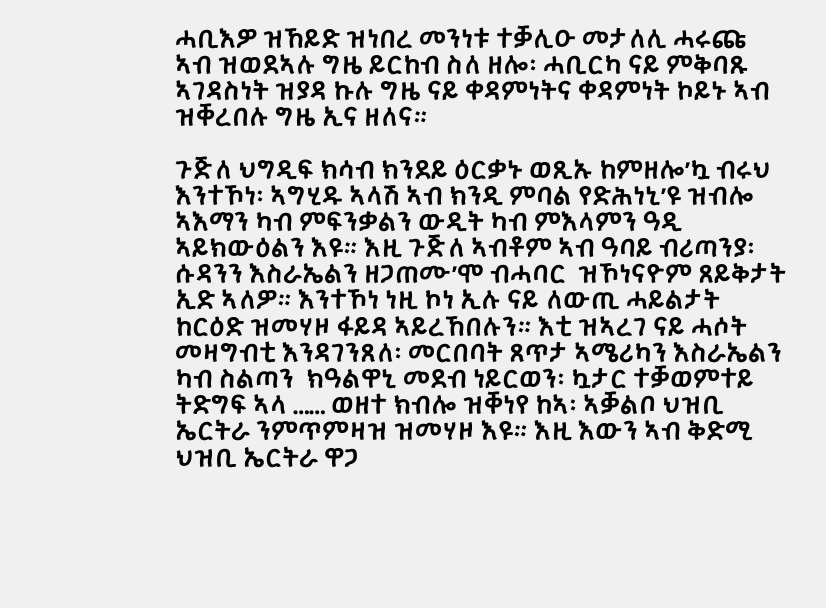ሓቢእዎ ዝኸይድ ዝነበረ መንነቱ ተቓሊዑ መታለሊ ሓሩጩ ኣብ ዝወደኣሉ ግዜ ይርከብ ስለ ዘሎ፡ ሓቢርካ ናይ ምቅባጹ ኣገዳስነት ዝያዳ ኩሉ ግዜ ናይ ቀዳምነትና ቀዳምነት ኮይኑ ኣብ ዝቐረበሉ ግዜ ኢና ዘለና።

ጉጅለ ህግዲፍ ክሳብ ክንደይ ዕርቃኑ ወጺኡ ከምዘሎ’ኳ ብሩህ እንተኾነ፡ ኣግሂዱ ኣላሽ ኣብ ክንዲ ምባል የድሕነኒ’ዩ ዝብሎ ኣእማን ካብ ምፍንቃልን ውዲት ካብ ምእላምን ዓዲ ኣይክውዕልን እዩ። እዚ ጉጅለ ኣብቶም ኣብ ዓባይ ብሪጣንያ፡ ሱዳንን እስራኤልን ዘጋጠሙ’ሞ ብሓባር  ዝኾነናዮም ጸይቅታት ኢድ ኣለዎ። እንተኾነ ነዚ ኮነ ኢሉ ናይ ለውጢ ሓይልታት ከርዕድ ዝመሃዞ ፋይዳ ኣይረኸበሉን። እቲ ዝኣረገ ናይ ሓሶት መዛግብቲ እንዳገንጸለ፡ መርበባት ጸጥታ ኣሜሪካን እስራኤልን ካብ ስልጣን  ክዓልዋኒ መደብ ነይርወን፡ ኳታር ተቓወምተይ ትድግፍ ኣላ …… ወዘተ ክብሎ ዝቐነየ ከኣ፡ ኣቓልቦ ህዝቢ ኤርትራ ንምጥምዛዝ ዝመሃዞ እዩ። እዚ እውን ኣብ ቅድሚ ህዝቢ ኤርትራ ዋጋ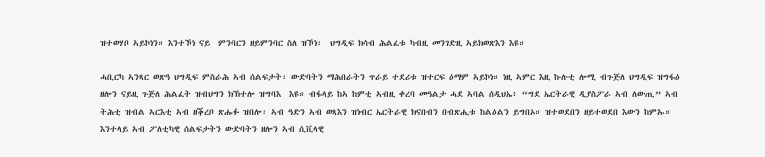ዝተወሃቦ ኣይኮነን። እንተኾነ ናይ  ምንባርን ዘይምንባር ስለ ዝኾነ፡  ህግዲፍ ክሳብ ሕልፈቱ ካብዚ መንገድዚ ኣይክወጽእን እዩ።

ሓቢርካ ኣንጻር ወጽዓ ህግዲፍ ምስራሕ ኣብ ሰልፍታት፡ ውድባትን ማሕበራትን ጥራይ ተደሪቱ ዝተርፍ ዕማም ኣይኮነ። ነዚ ኣምር እዚ ኩሉቲ ሎሚ ብጉጅለ ህግዲፍ ዝግፋዕ ዘሎን ናይዚ ጉጅለ ሕልፈት ዝብህግን ክኽተሎ ዝግባእ  እዩ። ብፋላይ ከኣ ከምቲ ኣብዚ ቀረባ መዓልታ ሓደ ኣባል ሰዲህኤ፥ “ግደ ኤርትራዊ ዲያስፖራ ኣብ ለውጢ” ኣብ ትሕቲ ዝብል ኣርእቲ ኣብ ዘቕረቦ ጽሑፉ ዝበሎ፡ ኣብ ዓድን ኣብ ወጻእን ዝነብር ኤርትራዊ ክናበብን በብጽሒቱ ከልዕልን ይግበኦ። ዝተወደበን ዘይተወደበ እውን ከምኡ። እንተላይ ኣብ ፖለቲካዊ ሰልፍታትን ውድባትን ዘሎን ኣብ ሲቪላዊ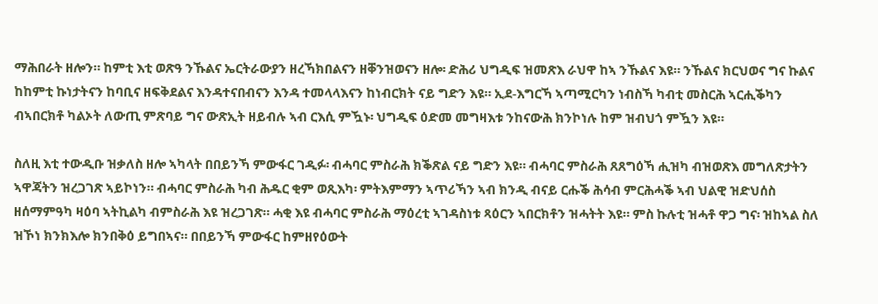ማሕበራት ዘሎን። ከምቲ እቲ ወጽዓ ንኹልና ኤርትራውያን ዘረኻክበልናን ዘቐንዝወናን ዘሎ፡ ድሕሪ ህግዲፍ ዝመጽእ ራህዋ ከኣ ንኹልና እዩ። ንኹልና ክርህወና ግና ኩልና ከከምቲ ኩነታትናን ከባቢና ዘፍቅደልና እንዳተናበብናን እንዳ ተመላላእናን ከነብርክት ናይ ግድን እዩ። ኢደ-እግርኻ ኣጣሚርካን ነብስኻ ካብቲ መስርሕ ኣርሒቕካን ብኣበርክቶ ካልኦት ለውጢ ምጽባይ ግና ውጽኢት ዘይብሉ ኣብ ርእሲ ምዃኑ፡ ህግዲፍ ዕድመ መግዛእቱ ንከናውሕ ክንኮነሉ ከም ዝብህጎ ምዃን እዩ።

ስለዚ እቲ ተውዲቡ ዝቃለስ ዘሎ ኣካላት በበይንኻ ምውፋር ገዲፉ፡ ብሓባር ምስራሕ ክቕጽል ናይ ግድን እዩ። ብሓባር ምስራሕ ጸጸግዕኻ ሒዝካ ብዝወጽእ መግለጽታትን ኣዋጃትን ዝረጋገጽ ኣይኮነን። ብሓባር ምስራሕ ካብ ሕዱር ቂም ወጺእካ፡ ምትእምማን ኣጥሪኻን ኣብ ክንዲ ብናይ ርሑቕ ሕሳብ ምርሕሓቕ ኣብ ህልዊ ዝድህሰስ ዘሰማምዓካ ዛዕባ ኣትኪልካ ብምስራሕ እዩ ዝረጋገጽ። ሓቂ እዩ ብሓባር ምስራሕ ማዕረቲ ኣገዳስነቱ ጻዕርን ኣበርክቶን ዝሓትት እዩ። ምስ ኩሉቲ ዝሓቶ ዋጋ ግና፡ ዝከኣል ስለ ዝኾነ ክንክእሎ ክንበቅዕ ይግበኣና። በበይንኻ ምውፋር ከምዘየዕውት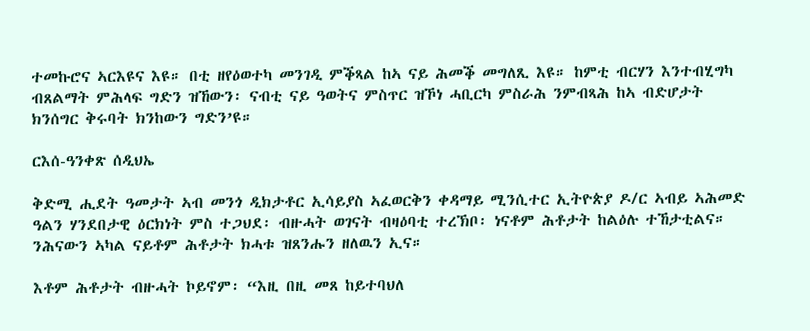ተመኩሮና ኣርእዩና እዩ። በቲ ዘየዕወተካ መንገዲ ምቕጻል ከኣ ናይ ሕመቕ መግለጺ እዩ። ከምቲ ብርሃን እንተብሂግካ ብጸልማት ምሕላፍ ግድን ዝኸውን፡ ናብቲ ናይ ዓወትና ምስጥር ዝኾነ ሓቢርካ ምስራሕ ንምብጻሕ ከኣ ብድሆታት ክንሰግር ቅሩባት ክንከውን ግድን’ዩ።

ርእሰ-ዓንቀጽ ሰዲህኤ

ቅድሚ ሒደት ዓመታት ኣብ መንጎ ዲክታቶር ኢሳይያስ ኣፈወርቅን ቀዳማይ ሚንሲተር ኢትዮጵያ ዶ/ር ኣብይ ኣሕመድ ዓልን ሃንደበታዊ ዕርክነት ምስ ተጋህደ፡ ብዙሓት ወገናት ብዛዕባቲ ተረኽቦ፡ ነናቶም ሕቶታት ከልዕሉ ተኸታቲልና። ንሕናውን ኣካል ናይቶም ሕቶታት ክሓቱ ዝጸንሑን ዘለዉን ኢና።

እቶም ሕቶታት ብዙሓት ኮይኖም፡ “እዚ በዚ መጸ ከይተባህለ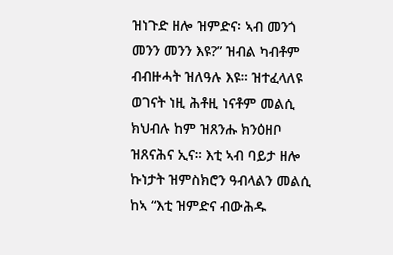ዝነጉድ ዘሎ ዝምድና፡ ኣብ መንጎ መንን መንን እዩ?” ዝብል ካብቶም ብብዙሓት ዝለዓሉ እዩ። ዝተፈላለዩ ወገናት ነዚ ሕቶዚ ነናቶም መልሲ ክህብሉ ከም ዝጸንሑ ክንዕዘቦ ዝጸናሕና ኢና። እቲ ኣብ ባይታ ዘሎ ኩነታት ዝምስክሮን ዓብላልን መልሲ ከኣ “እቲ ዝምድና ብውሕዱ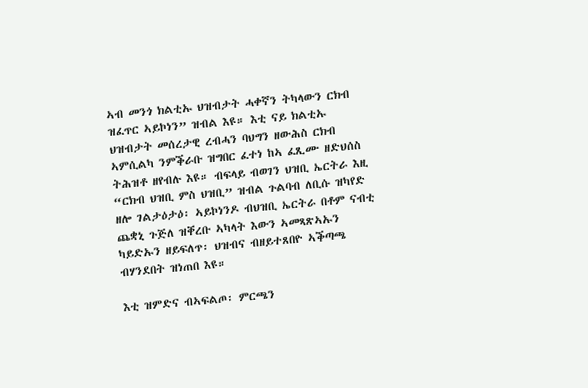ኣብ መንጎ ክልቲኡ ህዝብታት ሓቀኛን ትካላውን ርክብ ዝፈጥር ኣይኮነን” ዝብል እዩ። እቲ ናይ ክልቲኡ ህዝብታት መሰረታዊ ረብሓን ባህግን ዘውሕስ ርክብ ኣምሲልካ ንምቕራቡ ዝግበር ፈተነ ከኣ ፈጺሙ ዘድህሰስ ትሕዝቶ ዘየብሉ እዩ። ብፍላይ ብወገን ህዝቢ ኤርትራ እዚ “ርክብ ህዝቢ ምስ ህዝቢ” ዝብል ጉልባብ ለቢሱ ዝካየድ ዘሎ ገልታዕታዕ፡ ኣይኮነንዶ ብህዝቢ ኤርትራ በቶም ናብቲ ጨቋኒ ጉጅለ ዝቐረቡ ኣካላት እውን ኣመጻጽኣኡን ካይድኡን ዘይፍለጥ፡ ህዝብና ብዘይተጸበዮ ኣቕጣጫ ብሃንደበት ዝነጠበ እዩ።

እቲ ዝምድና ብኣፍልጦ፡ ምርጫን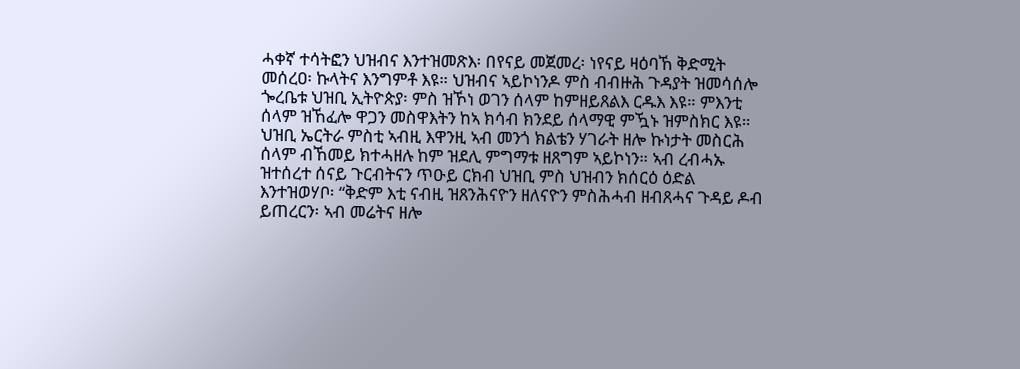ሓቀኛ ተሳትፎን ህዝብና እንተዝመጽእ፡ በየናይ መጀመረ፡ ነየናይ ዛዕባኸ ቅድሚት መሰረዐ፡ ኩላትና እንግምቶ እዩ። ህዝብና ኣይኮነንዶ ምስ ብብዙሕ ጉዳያት ዝመሳሰሎ ጐረቤቱ ህዝቢ ኢትዮጵያ፡ ምስ ዝኾነ ወገን ሰላም ከምዘይጸልእ ርዱእ እዩ። ምእንቲ ሰላም ዝኸፈሎ ዋጋን መስዋእትን ከኣ ክሳብ ክንደይ ሰላማዊ ምዃኑ ዝምስክር እዩ። ህዝቢ ኤርትራ ምስቲ ኣብዚ እዋንዚ ኣብ መንጎ ክልቴን ሃገራት ዘሎ ኩነታት መስርሕ ሰላም ብኸመይ ክተሓዘሉ ከም ዝደሊ ምግማቱ ዘጸግም ኣይኮነን። ኣብ ረብሓኡ ዝተሰረተ ሰናይ ጉርብትናን ጥዑይ ርክብ ህዝቢ ምስ ህዝብን ክሰርዕ ዕድል እንተዝወሃቦ፡ “ቅድም እቲ ናብዚ ዝጸንሕናዮን ዘለናዮን ምስሕሓብ ዘብጸሓና ጉዳይ ዶብ ይጠረርን፡ ኣብ መሬትና ዘሎ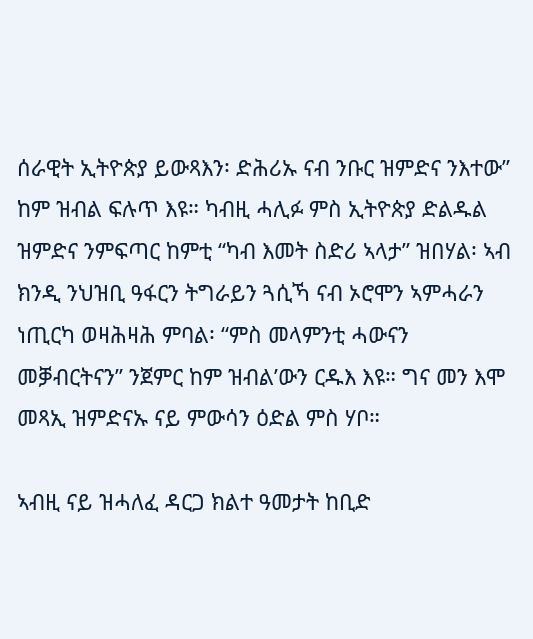ሰራዊት ኢትዮጵያ ይውጻእን፡ ድሕሪኡ ናብ ንቡር ዝምድና ንእተው” ከም ዝብል ፍሉጥ እዩ። ካብዚ ሓሊፉ ምስ ኢትዮጵያ ድልዱል ዝምድና ንምፍጣር ከምቲ “ካብ እመት ስድሪ ኣላታ” ዝበሃል፡ ኣብ ክንዲ ንህዝቢ ዓፋርን ትግራይን ጓሲኻ ናብ ኦሮሞን ኣምሓራን ነጢርካ ወዛሕዛሕ ምባል፡ “ምስ መላምንቲ ሓውናን መቓብርትናን” ንጀምር ከም ዝብል’ውን ርዱእ እዩ። ግና መን እሞ መጻኢ ዝምድናኡ ናይ ምውሳን ዕድል ምስ ሃቦ።

ኣብዚ ናይ ዝሓለፈ ዳርጋ ክልተ ዓመታት ከቢድ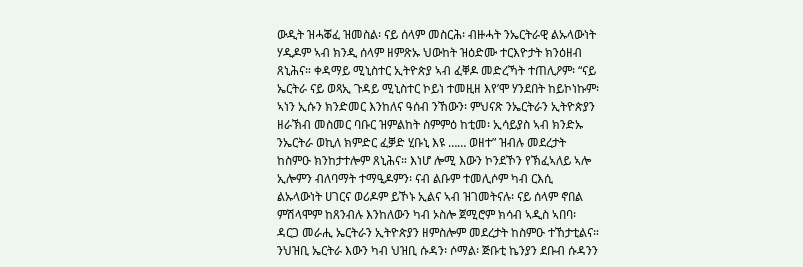ውዲት ዝሓቖፈ ዝመስል፡ ናይ ሰላም መስርሕ፡ ብዙሓት ንኤርትራዊ ልኡላውነት ሃዲዶም ኣብ ክንዲ ሰላም ዘምጽኡ ህውከት ዝዕድሙ ተርእዮታት ክንዕዘብ ጸኒሕና። ቀዳማይ ሚኒስተር ኢትዮጵያ ኣብ ፈቐዶ መድረኻት ተጠሊዖም፡ “ናይ ኤርትራ ናይ ወጻኢ ጉዳይ ሚኒስተር ኮይነ ተመዚዘ እየ’ሞ ሃንደበት ከይኮነኩም፡ ኣነን ኢሱን ክንድመር እንከለና ዓሰብ ንኸውን፡ ምህናጽ ንኤርትራን ኢትዮጵያን ዘራኽብ መስመር ባቡር ዝምልከት ስምምዕ ከቲመ፡ ኢሳይያስ ኣብ ክንድኡ ንኤርትራ ወኪለ ክምድር ፈቓድ ሂቡኒ እዩ …… ወዘተ” ዝብሉ መደረታት ከስምዑ ክንከታተሎም ጸኒሕና። እነሆ ሎሚ እውን ኮንደኾን የኽፈኣለይ ኣሎ ኢሎምን ብለባማት ተማዒዶምን፡ ናብ ልቡም ተመሊሶም ካብ ርእሲ ልኡላውነት ሀገርና ወሪዶም ይኾኑ ኢልና ኣብ ዝገመትናሉ፡ ናይ ሰላም ኖበል ምሽላሞም ከጸንብሉ እንከለውን ካብ ኦስሎ ጀሚሮም ክሳብ ኣዲስ ኣበባ፡ ዳርጋ መራሒ ኤርትራን ኢትዮጵያን ዘምስሎም መደረታት ከስምዑ ተኸታቲልና። ንህዝቢ ኤርትራ እውን ካብ ህዝቢ ሱዳን፡ ሶማል፡ ጅቡቲ ኬንያን ደቡብ ሱዳንን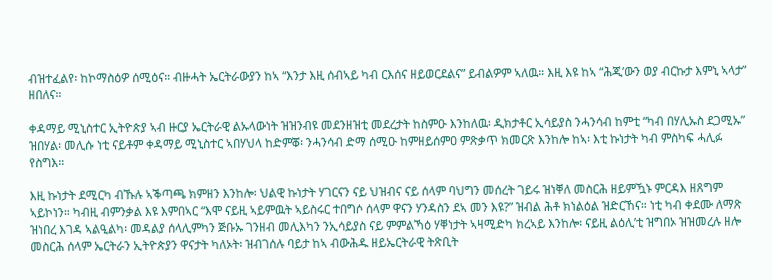ብዝተፈልየ፡ ከኮማስዕዎ ሰሚዕና። ብዙሓት ኤርትራውያን ከኣ “እንታ እዚ ሰብኣይ ካብ ርእሰና ዘይወርደልና” ይብልዎም ኣለዉ። እዚ እዩ ከኣ “ሕጂ’ውን ወያ ብርኩታ እምኒ ኣላታ” ዘበለና።

ቀዳማይ ሚኒስተር ኢትዮጵያ ኣብ ዙርያ ኤርትራዊ ልኡላውነት ዝዝንብዩ መደንዘዝቲ መደረታት ከስምዑ እንከለዉ፡ ዲክታቶር ኢሳይያስ ንሓንሳብ ከምቲ “ካብ በሃሊኡስ ደጋሚኡ” ዝበሃል፡ መሊሱ ነቲ ናይቶም ቀዳማይ ሚኒስተር ኣበሃህላ ከድምቖ፡ ንሓንሳብ ድማ ሰሚዑ ከምዘይሰምዐ ምጽቃጥ ክመርጽ እንከሎ ከኣ፡ እቲ ኩነታት ካብ ምስካፍ ሓሊፉ የስግእ።

እዚ ኩነታት ደሚርካ ብኹሉ ኣቕጣጫ ክምዘን እንከሎ፡ ህልዊ ኩነታት ሃገርናን ናይ ህዝብና ናይ ሰላም ባህግን መሰረት ገይሩ ዝነቐለ መስርሕ ዘይምዃኑ ምርዳእ ዘጸግም ኣይኮነን። ካብዚ ብምንቃል እዩ እምበኣር “እሞ ናይዚ ኣይምዉት ኣይስሩር ተበግሶ ሰላም ዋናን ሃንዳስን ደኣ መን እዩ?” ዝብል ሕቶ ክነልዕል ዝድርኸና። ነቲ ካብ ቀደሙ ለማጽ ዝነበረ እገዳ ኣልዒልካ፡ መዳልያ ሰላሊምካን ጅቡኡ ገንዘብ መሊእካን ንኢሳይያስ ናይ ምምልኻዕ ሃቐነታት ኣዛሚድካ ክረኣይ እንከሎ፡ ናይዚ ልዕሊ’ቲ ዝግበኦ ዝዝመረሉ ዘሎ መስርሕ ሰላም ኤርትራን ኢትዮጵያን ዋናታት ካለኦት፡ ዝብገሰሉ ባይታ ከኣ ብውሕዱ ዘይኤርትራዊ ትጽቢት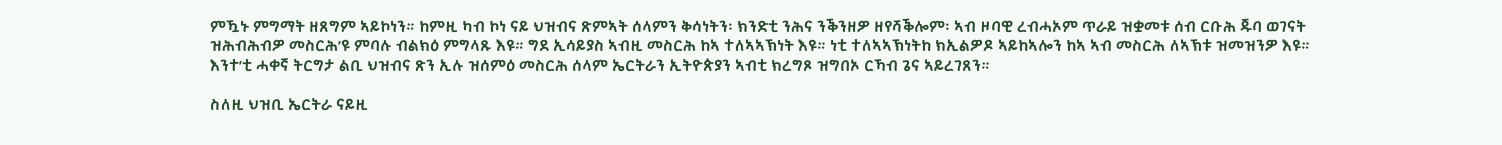ምዃኑ ምግማት ዘጸግም ኣይኮነን። ከምዚ ካብ ኮነ ናይ ህዝብና ጽምኣት ሰላምን ቅሳነትን፡ ክንድቲ ንሕና ንቕንዘዎ ዘየሻቕሎም፡ ኣብ ዞባዊ ረብሓኦም ጥራይ ዝቋመቱ ሰብ ርቡሕ ጁባ ወገናት ዝሕብሕብዎ መስርሕ’ዩ ምባሉ ብልክዕ ምግላጹ እዩ። ግደ ኢሳይያስ ኣብዚ መስርሕ ከኣ ተለኣኣኽነት እዩ። ነቲ ተለኣኣኽነትከ ክኢልዎዶ ኣይከኣሎን ከኣ ኣብ መስርሕ ለኣኽቱ ዝመዝንዎ እዩ። እንተ’ቲ ሓቀኛ ትርግታ ልቢ ህዝብና ጽን ኢሉ ዝሰምዕ መስርሕ ሰላም ኤርትራን ኢትዮጵያን ኣብቲ ክረግጾ ዝግበኦ ርኻብ ጌና ኣይረገጸን።

ስለዚ ህዝቢ ኤርትራ ናይዚ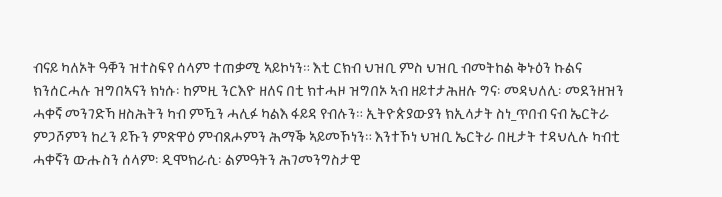ብናይ ካለኦት ዓቐን ዝተስፍየ ሰላም ተጠቃሚ ኣይኮነን። እቲ ርክብ ህዝቢ ምስ ህዝቢ ብመትከል ቅኑዕን ኩልና ክንሰርሓሉ ዝግበኣናን ክነሱ፡ ከምዚ ንርእዮ ዘለና በቲ ክተሓዞ ዝግበኦ ኣብ ዘይተታሕዘሉ ግና፡ መዳህለሊ፡ መደንዘዝን ሓቀኛ መንገድኻ ዘስሕትን ካብ ምዃን ሓሊፉ ካልእ ፋይዳ የብሉን። ኢትዮጵያውያን ክኢላታት ስነ_ጥበብ ናብ ኤርትራ ምጋሾምን ከረን ይኹን ምጽዋዕ ምብጸሖምን ሕማቕ ኣይመኾነን። እንተኾነ ህዝቢ ኤርትራ በዚታት ተዳህሊሉ ካብቲ ሓቀኛን ውሑስን ሰላም፡ ዲሞክራሲ፡ ልምዓትን ሕገመንግስታዊ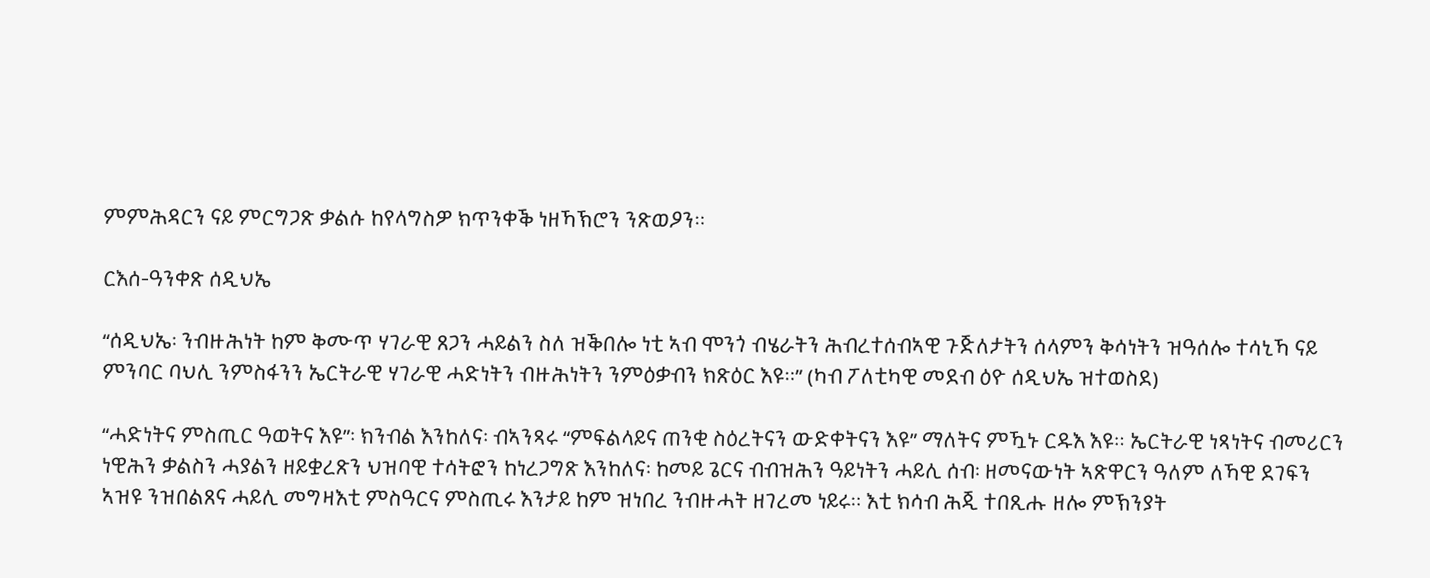ምምሕዳርን ናይ ምርግጋጽ ቃልሱ ከየላግስዎ ክጥንቀቕ ነዘኻኽሮን ንጽወዖን።

ርእሰ-ዓንቀጽ ሰዲህኤ

“ሰዲህኤ፡ ንብዙሕነት ከም ቅሙጥ ሃገራዊ ጸጋን ሓይልን ስለ ዝቕበሎ ነቲ ኣብ ሞንጎ ብሄራትን ሕብረተሰብኣዊ ጉጅለታትን ሰላምን ቅሳነትን ዝዓሰሎ ተሳኒኻ ናይ ምንባር ባህሊ ንምስፋንን ኤርትራዊ ሃገራዊ ሓድነትን ብዙሕነትን ንምዕቃብን ክጽዕር እዩ።” (ካብ ፖለቲካዊ መደብ ዕዮ ሰዲህኤ ዝተወስደ)

“ሓድነትና ምስጢር ዓወትና እዩ”፡ ክንብል እንከለና፡ ብኣንጻሩ “ምፍልላይና ጠንቂ ስዕረትናን ውድቀትናን እዩ” ማለትና ምዃኑ ርዱእ እዩ። ኤርትራዊ ነጻነትና ብመሪርን ነዊሕን ቃልስን ሓያልን ዘይቋረጽን ህዝባዊ ተሳትፎን ከነረጋግጽ እንከለና፡ ከመይ ጌርና ብብዝሕን ዓይነትን ሓይሊ ሰብ፡ ዘመናውነት ኣጽዋርን ዓለም ለኻዊ ደገፍን ኣዝዩ ንዝበልጸና ሓይሊ መግዛእቲ ምስዓርና ምስጢሩ እንታይ ከም ዝነበረ ንብዙሓት ዘገረመ ነይሩ። እቲ ክሳብ ሕጂ ተበጺሑ ዘሎ ምኽንያት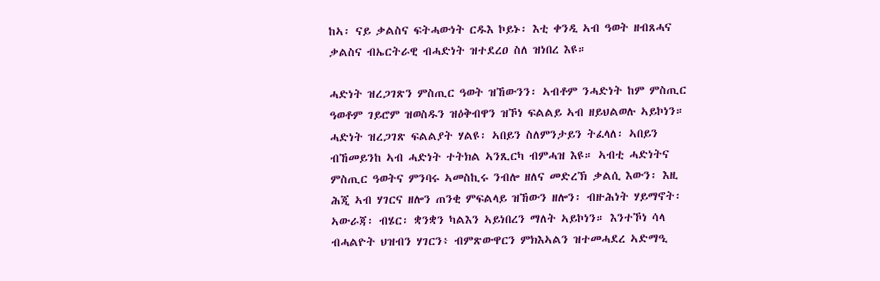ከኣ፡ ናይ ቃልስና ፍትሓውነት ርዱእ ኮይኑ፡ እቲ ቀንዲ ኣብ ዓወት ዘብጸሓና ቃልስና ብኤርትራዊ ብሓድነት ዝተደረዐ ስለ ዝነበረ እዩ።

ሓድነት ዝረጋገጽን ምስጢር ዓወት ዝኸውንን፡ ኣብቶም ንሓድነት ከም ምስጢር ዓወቶም ገይሮም ዝወስዱን ዝዕቅብዋን ዝኾነ ፍልልይ ኣብ ዘይህልወሉ ኣይኮነን። ሓድነት ዝረጋገጽ ፍልልያት ሃልዩ፡ ኣበይን ስለምንታይን ትፈላለ፡ ኣበይን ብኸመይንከ ኣብ ሓድነት ተትክል ኣንጺርካ ብምሓዝ እዩ። ኣብቲ ሓድነትና ምስጢር ዓወትና ምንባሩ ኣመስኪሩ ንብሎ ዘለና መድረኽ ቃልሲ እውን፡ እዚ ሕጂ ኣብ ሃገርና ዘሎን ጠንቂ ምፍልላይ ዝኸውን ዘሎን፡ ብዙሕነት ሃይማኖት፡ ኣውራጃ፡ ብሄር፡ ቋንቋን ካልእን ኣይነበረን ማለት ኣይኮነን። እንተኾነ ሳላ ብሓልዮት ህዝብን ሃገርን፥ ብምጽውዋርን ምክእኣልን ዝተመሓደረ ኣድማዒ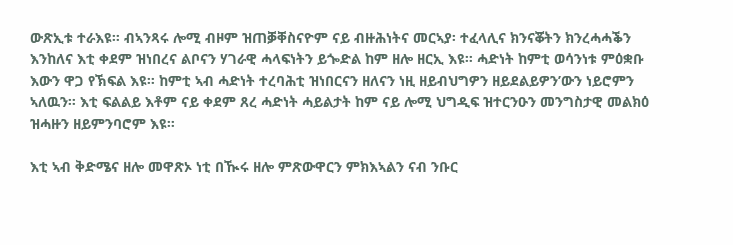ውጽኢቱ ተራእዩ። ብኣንጻሩ ሎሚ ብዞም ዝጠቓቐስናዮም ናይ ብዙሕነትና መርኣያ፡ ተፈላሊና ክንናቖትን ክንረሓሓቕን እንከለና እቲ ቀደም ዝነበረና ልቦናን ሃገራዊ ሓላፍነትን ይጐድል ከም ዘሎ ዘርኢ እዩ። ሓድነት ከምቲ ወሳንነቱ ምዕቋቡ እውን ዋጋ የኽፍል እዩ። ከምቲ ኣብ ሓድነት ተረባሕቲ ዝነበርናን ዘለናን ነዚ ዘይብህግዎን ዘይደልይዎን’ውን ነይሮምን ኣለዉን። እቲ ፍልልይ እቶም ናይ ቀደም ጸረ ሓድነት ሓይልታት ከም ናይ ሎሚ ህግዲፍ ዝተርንዑን መንግስታዊ መልክዕ ዝሓዙን ዘይምንባሮም እዩ።

እቲ ኣብ ቅድሜና ዘሎ መዋጽኦ ነቲ በዂሩ ዘሎ ምጽውዋርን ምክእኣልን ናብ ንቡር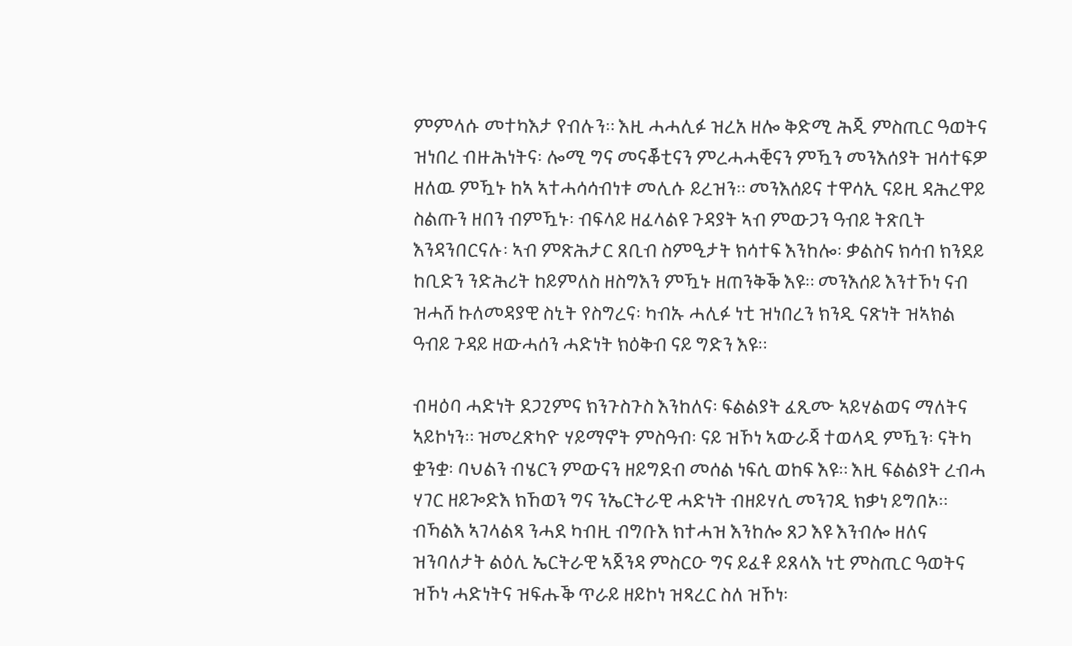ምምላሱ መተካእታ የብሉን። እዚ ሓሓሊፉ ዝረአ ዘሎ ቅድሚ ሕጂ ምስጢር ዓወትና ዝነበረ ብዙሕነትና፡ ሎሚ ግና መናቖቲናን ምረሓሓቒናን ምዃን መንእሰያት ዝሳተፍዎ ዘለዉ ምዃኑ ከኣ ኣተሓሳሳብነቱ መሊሱ ይረዝን። መንእሰይና ተዋሳኢ ናይዚ ዳሕረዋይ ስልጡን ዘበን ብምዃኑ፡ ብፍላይ ዘፈላልዩ ጉዳያት ኣብ ምውጋን ዓብይ ትጽቢት እንዳንበርናሉ፡ ኣብ ምጽሕታር ጸቢብ ስምዒታት ክሳተፍ እንከሎ፡ ቃልስና ክሳብ ክንደይ ከቢድን ንድሕሪት ከይምለስ ዘስግእን ምዃኑ ዘጠንቅቕ እዩ። መንእሰይ እንተኾነ ናብ ዝሓሸ ኩለመዳያዊ ስኒት የስግረና፡ ካብኡ ሓሊፉ ነቲ ዝነበረን ክንዲ ናጽነት ዝኣክል ዓብይ ጉዳይ ዘውሓሰን ሓድነት ክዕቅብ ናይ ግድን እዩ።

ብዛዕባ ሓድነት ደጋጊምና ክንጉስጉስ እንከለና፡ ፍልልያት ፈጺሙ ኣይሃልወና ማለትና ኣይኮነን። ዝመረጽካዮ ሃይማኖት ምስዓብ፡ ናይ ዝኾነ ኣውራጃ ተወላዲ ምዃን፡ ናትካ ቋንቋ፡ ባህልን ብሄርን ምውናን ዘይግደብ መሰል ነፍሲ ወከፍ እዩ። እዚ ፍልልያት ረብሓ ሃገር ዘይጐድእ ክኸወን ግና ንኤርትራዊ ሓድነት ብዘይሃሲ መንገዲ ክቃነ ይግበኦ። ብኻልእ ኣገላልጻ ንሓደ ካብዚ ብግቡእ ክተሓዝ እንከሎ ጸጋ እዩ እንብሎ ዘለና ዝንባለታት ልዕሊ ኤርትራዊ ኣጀንዳ ምስርዑ ግና ይፈቶ ይጸላእ ነቲ ምስጢር ዓወትና ዝኾነ ሓድነትና ዝፍሑቕ ጥራይ ዘይኮነ ዝጻረር ስለ ዝኾነ፡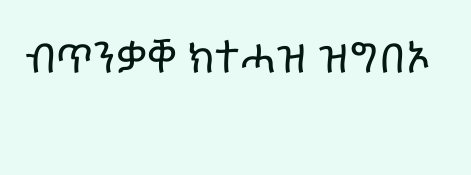ብጥንቃቐ ክተሓዝ ዝግበኦ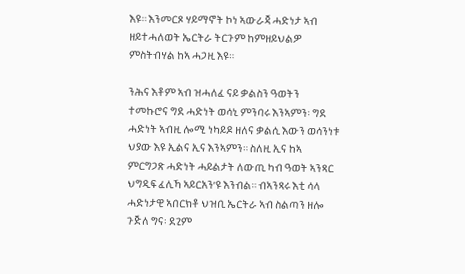እዩ። እንመርጾ ሃይማኖት ኮነ ኣውራጃ ሓድነታ ኣብ ዘይተሓለወት ኤርትራ ትርጉም ከምዘይህልዎ ምስትብሃል ከኣ ሓጋዚ እዩ።

ንሕና እቶም ኣብ ዝሓለፈ ናይ ቃልስን ዓወትን ተመኩሮና ግደ ሓድነት ወሳኒ ምንባሩ እንኣምን፡ ግደ ሓድነት ኣብዚ ሎሚ ነካይዶ ዘለና ቃልሲ እውን ወሳንነቱ ህያው እዩ ኢልና ኢና እንኣምን። ስለዚ ኢና ከኣ ምርግጋጽ ሓድነት ሓይልታት ለውጢ ካብ ዓወት ኣንጻር ህግዲፍ ፈሊኻ ኣይርአን’ዩ እንብል። ብኣንጻሩ እቲ ሳላ ሓድነታዊ ኣበርክቶ ህዝቢ ኤርትራ ኣብ ስልጣን ዘሎ ጉጅለ ግና፡ ደጊም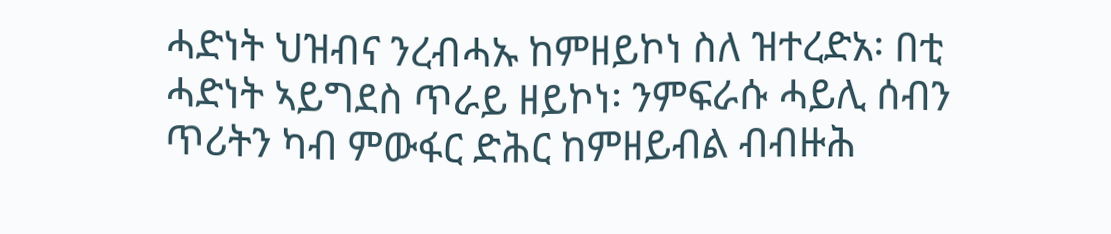ሓድነት ህዝብና ንረብሓኡ ከምዘይኮነ ስለ ዝተረድአ፡ በቲ ሓድነት ኣይግደስ ጥራይ ዘይኮነ፡ ንምፍራሱ ሓይሊ ሰብን ጥሪትን ካብ ምውፋር ድሕር ከምዘይብል ብብዙሕ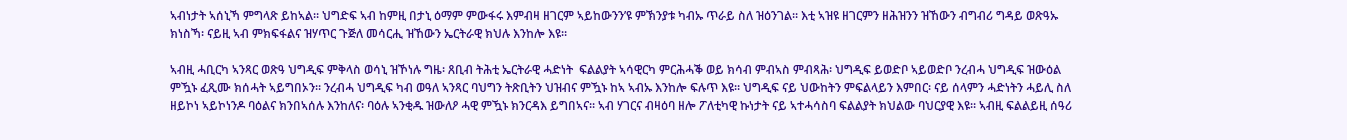ኣብነታት ኣሰኒኻ ምግላጽ ይከኣል። ህግድፍ ኣብ ከምዚ በታኒ ዕማም ምውፋሩ እምብዛ ዘገርም ኣይከውንን’ዩ ምኽንያቱ ካብኡ ጥራይ ስለ ዝዕንገል። እቲ ኣዝዩ ዘገርምን ዘሕዝንን ዝኸውን ብግብሪ ግዳይ ወጽዓኡ ክነስኻ፡ ናይዚ ኣብ ምክፍፋልና ዝሃጥር ጉጅለ መሳርሒ ዝኸውን ኤርትራዊ ክህሉ እንከሎ እዩ።

ኣብዚ ሓቢርካ ኣንጻር ወጽዓ ህግዲፍ ምቅላስ ወሳኒ ዝኾነሉ ግዜ፡ ጸቢብ ትሕቲ ኤርትራዊ ሓድነት  ፍልልያት ኣሳዊርካ ምርሕሓቕ ወይ ክሳብ ምብኣስ ምብጻሕ፡ ህግዲፍ ይወድቦ ኣይወድቦ ንረብሓ ህግዲፍ ዝውዕል ምዃኑ ፈጺሙ ክሰሓት ኣይግበኦን። ንረብሓ ህግዲፍ ካብ ወዓለ ኣንጻር ባህግን ትጽቢትን ህዝብና ምዃኑ ከኣ ኣብኡ እንከሎ ፍሉጥ እዩ። ህግዲፍ ናይ ህውከትን ምፍልላይን እምበር፡ ናይ ሰላምን ሓድነትን ሓይሊ ስለ ዘይኮነ ኣይኮነንዶ ባዕልና ክንበኣሰሉ እንከለና፡ ባዕሉ ኣንቂዱ ዝውለዖ ሓዊ ምዃኑ ክንርዳእ ይግበኣና። ኣብ ሃገርና ብዛዕባ ዘሎ ፖለቲካዊ ኩነታት ናይ ኣተሓሳስባ ፍልልያት ክህልው ባህርያዊ እዩ። ኣብዚ ፍልልይዚ ሰዓሪ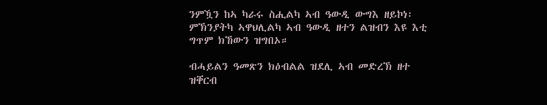ንምዃን ከኣ ካራሩ ስሒልካ ኣብ ዓውዲ ውግእ ዘይኮነ፡ ምኽንያትካ ኣዋህሊልካ ኣብ ዓውዲ ዘተን ልዝብን እዩ እቲ ግጥም ክኸውን ዝግበኦ።

ብሓይልን ዓመጽን ክዕብልል ዝደሊ ኣብ መድረኽ ዘተ ዝቐርብ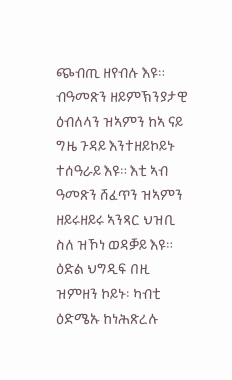ጭብጢ ዘየብሉ እዩ። ብዓመጽን ዘይምኽንያታዊ ዕብለላን ዝኣምን ከኣ ናይ ግዜ ጉዳይ እንተዘይኮይኑ ተሰዓራይ እዩ። እቲ ኣብ ዓመጽን ሸፈጥን ዝኣምን ዘይሩዘይሩ ኣንጻር ህዝቢ ስለ ዝኾነ ወዳቓይ እዩ። ዕድል ህግዲፍ በዚ ዝምዘን ኮይኑ፡ ካብቲ ዕድሜኡ ከነሕጽረሉ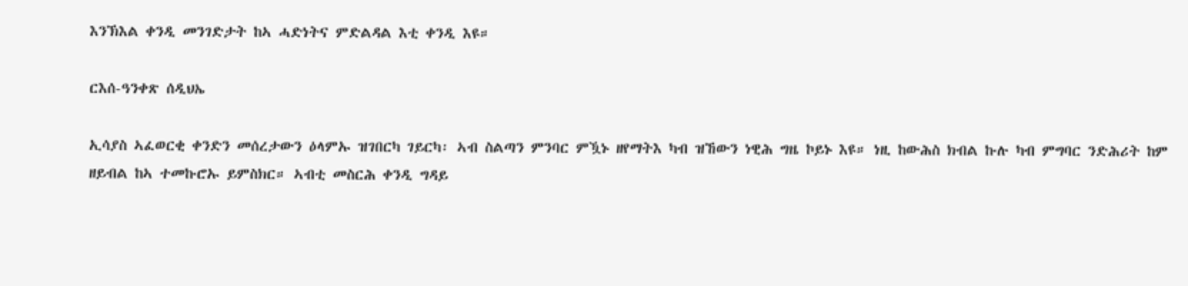እንኽእል ቀንዲ መንገድታት ከኣ ሓድነትና ምድልዳል እቲ ቀንዲ እዩ።

ርእሰ-ዓንቀጽ ሰዲህኤ

ኢሳያስ ኣፈወርቂ ቀንድን መሰረታውን ዕላምኡ ዝገበርካ ገይርካ፡ ኣብ ስልጣን ምንባር ምዃኑ ዘየማትእ ካብ ዝኸውን ነዊሕ ግዜ ኮይኑ እዩ። ነዚ ከውሕስ ክብል ኩሉ ካብ ምግባር ንድሕሪት ከም ዘይብል ከኣ ተመኩሮኡ ይምስክር። ኣብቲ መስርሕ ቀንዲ ግዳይ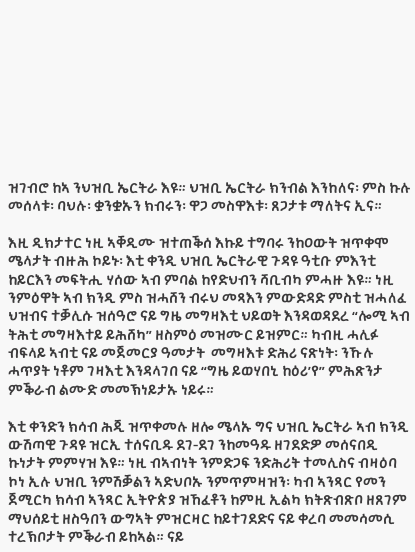ዝገብሮ ከኣ ንህዝቢ ኤርትራ እዩ። ህዝቢ ኤርትራ ክንብል እንከለና፡ ምስ ኩሉ መሰላቱ፡ ባህሉ፡ ቋንቋኡን ክብሩን፡ ዋጋ መስዋእቱ፡ ጸጋታቱ ማለትና ኢና።

እዚ ዲክታተር ነዚ ኣቐዲሙ ዝተጠቕሰ እኩይ ተግባሩ ንከዐውት ዝጥቀሞ ሜላታት ብዙሕ ኮይኑ፡ እቲ ቀንዲ ህዝቢ ኤርትራዊ ጉዳዩ ዓቲቡ ምእንቲ ከይርእን መፍትሒ ሃሰው ኣብ ምባል ከየድህብን ሻቢብካ ምሓዙ እዩ። ነዚ ንምዕዋት ኣብ ክንዲ ምስ ዝሓሸን ብሩህ መጻእን ምውድዳድ ምስቲ ዝሓለፈ ህዝብና ተቓሊሱ ዝሰዓሮ ናይ ግዜ መግዛእቲ ህይወት እንዳወዳደረ “ሎሚ ኣብ ትሕቲ መግዛእተይ ይሕሸካ” ዘስምዕ መዝሙር ይዝምር። ካብዚ ሓሊፉ ብፍላይ ኣብቲ ናይ መጀመርያ ዓመታት  መግዛእቱ ድሕሪ ናጽነት፡ ንኹሉ ሓጥያት ነቶም ገዛእቲ እንዳላገበ ናይ “ግዜ ይወሃበኒ ከዕሪ’የ” ምሕጽንታ ምቕራብ ልሙድ መመኽነይታኡ ነይሩ።

እቲ ቀንድን ክሳብ ሕጂ ዝጥቀመሉ ዘሎ ሜላኡ ግና ህዝቢ ኤርትራ ኣብ ክንዲ ውሽጣዊ ጉዳዩ ዝርኢ ተሰናቢዱ ደገ-ደገ ንከመዓዱ ዘገደድዎ መሰናበዲ ኩነታት ምምሃዝ እዩ። ነዚ ብኣብነት ንምድጋፍ ንድሕሪት ተመሊስና ብዛዕባ ኮነ ኢሉ ህዝቢ ንምሽቓልን ኣድህቦኡ ንምጥምዛዝን፡ ካብ ኣንጻር የመን ጀሚርካ ክሳብ ኣንጻር ኢትዮጵያ ዝኸፈቶን ከምዚ ኢልካ ክትጽብጽቦ ዘጸገም ማህሰይቲ ዘስዓበን ውግኣት ምዝርዛር ከይተገደድና ናይ ቀረባ መመሳመሲ ተረኽቦታት ምቕራብ ይከኣል። ናይ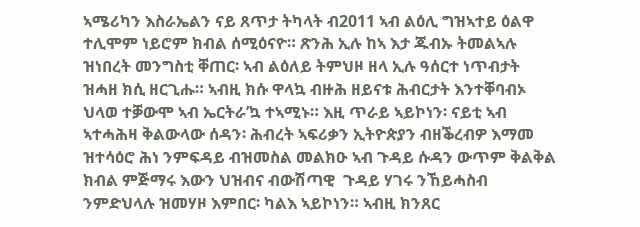ኣሜሪካን እስራኤልን ናይ ጸጥታ ትካላት ብ2011 ኣብ ልዕሊ ግዝኣተይ ዕልዋ ተሊሞም ነይሮም ክብል ሰሚዕናዮ። ጽንሕ ኢሉ ከኣ እታ ጁብኡ ትመልኣሉ ዝነበረት መንግስቲ ቐጠር፡ ኣብ ልዕለይ ትምህዞ ዘላ ኢሉ ዓሰርተ ነጥብታት ዝሓዘ ክሲ ዘርጊሑ። ኣብዚ ክሱ ዋላኳ ብዙሕ ዘይናቱ ሕብርታት እንተቐባብኦ ህላወ ተቓውሞ ኣብ ኤርትራ’ኳ ተኣሚኑ። እዚ ጥራይ ኣይኮነን፡ ናይቲ ኣብ ኣተሓሕዛ ቅልውላው ሰዳን፡ ሕብረት ኣፍሪቃን ኢትዮጵያን ብዘቕረብዎ እማመ ዝተሳዕሮ ሕነ ንምፍዳይ ብዝመስል መልክዑ ኣብ ጉዳይ ሱዳን ውጥም ቅልቅል ክብል ምጅማሩ እውን ህዝብና ብውሽጣዊ  ጉዳይ ሃገሩ ንኸይሓስብ ንምድህላሉ ዝመሃዞ እምበር፡ ካልእ ኣይኮነን። ኣብዚ ክንጸር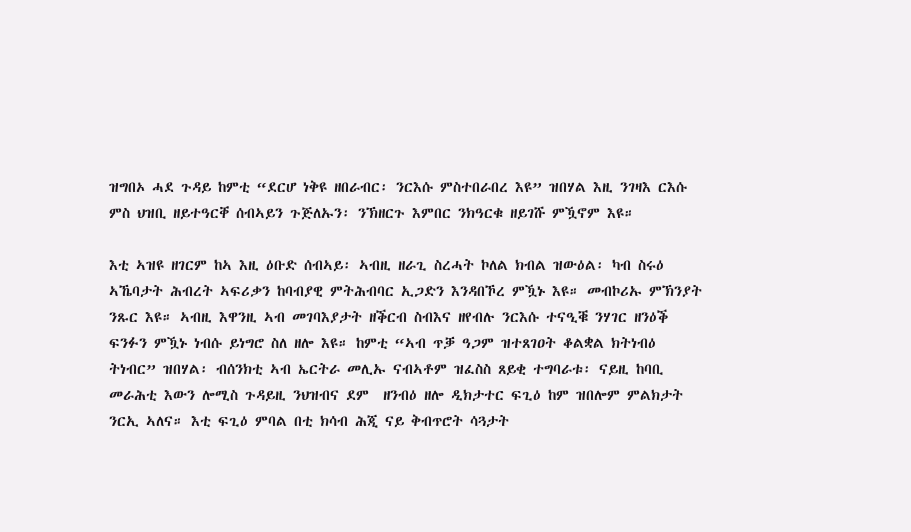ዝግበኦ ሓደ ጉዳይ ከምቲ “ደርሆ ነቅዩ ዘበራብር፡ ንርእሱ ምስተበራበረ እዩ” ዝበሃል እዚ ንገዛእ ርእሱ ምስ ህዝቢ ዘይተዓርቐ ሰብኣይን ጉጅለኡን፡ ንኽዘርጉ እምበር ንክዓርቁ ዘይገሹ ምዃኖም እዩ።

እቲ ኣዝዩ ዘገርም ከኣ እዚ ዕቡድ ሰብኣይ፡ ኣብዚ ዘራጊ ስረሓት ኮለል ክብል ዝውዕል፡ ካብ ስሩዕ ኣኼባታት ሕብረት ኣፍሪቃን ከባብያዊ ምትሕብባር ኢጋድን እንዳበኾረ ምዃኑ እዩ። መብኮሪኡ ምኽንያት ንጹር እዩ። ኣብዚ እዋንዚ ኣብ መገባእያታት ዘቕርብ ስብእና ዘየብሉ ንርእሱ ተናዒቑ ንሃገር ዘንዕቕ ፍንፉን ምዃኑ ነብሱ ይነግሮ ስለ ዘሎ እዩ። ከምቲ “ኣብ ጥቓ ዓጋም ዝተጸገዐት ቆልቋል ክትነብዕ ትነብር” ዝበሃል፡ ብሰንክቲ ኣብ ኤርትራ መሊኡ ናብኣቶም ዝፈስስ ጸይቂ ተግባራቱ፡ ናይዚ ከባቢ መራሕቲ እውን ሎሚስ ጉዳይዚ ንህዝብና ደም  ዘንብዕ ዘሎ ዲክታተር ፍጊዕ ከም ዝበሎም ምልክታት ንርኢ ኣለና። እቲ ፍጊዕ ምባል በቲ ክሳብ ሕጂ ናይ ቅብጥሮት ሳጓታት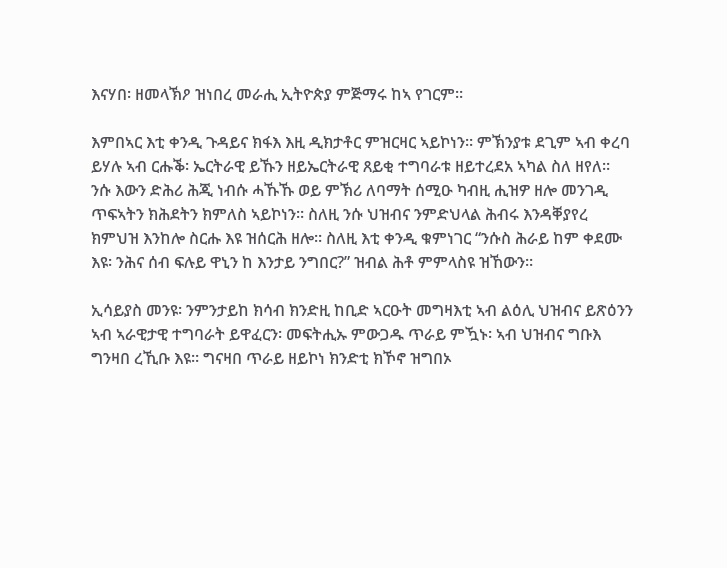እናሃበ፡ ዘመላኽዖ ዝነበረ መራሒ ኢትዮጵያ ምጅማሩ ከኣ የገርም።

እምበኣር እቲ ቀንዲ ጉዳይና ክፋእ እዚ ዲክታቶር ምዝርዛር ኣይኮነን። ምኽንያቱ ደጊም ኣብ ቀረባ ይሃሉ ኣብ ርሑቕ፡ ኤርትራዊ ይኹን ዘይኤርትራዊ ጸይቂ ተግባራቱ ዘይተረደአ ኣካል ስለ ዘየለ። ንሱ እውን ድሕሪ ሕጂ ነብሱ ሓኹኹ ወይ ምኽሪ ለባማት ሰሚዑ ካብዚ ሒዝዎ ዘሎ መንገዲ ጥፍኣትን ክሕደትን ክምለስ ኣይኮነን። ስለዚ ንሱ ህዝብና ንምድህላል ሕብሩ እንዳቐያየረ ክምህዝ እንከሎ ስርሑ እዩ ዝሰርሕ ዘሎ። ስለዚ እቲ ቀንዲ ቁምነገር “ንሱስ ሕራይ ከም ቀደሙ እዩ፡ ንሕና ሰብ ፍሉይ ዋኒን ከ እንታይ ንግበር?” ዝብል ሕቶ ምምላስዩ ዝኸውን።

ኢሳይያስ መንዩ፡ ንምንታይከ ክሳብ ክንድዚ ከቢድ ኣርዑት መግዛእቲ ኣብ ልዕሊ ህዝብና ይጽዕንን ኣብ ኣራዊታዊ ተግባራት ይዋፈርን፡ መፍትሒኡ ምውጋዱ ጥራይ ምዃኑ፡ ኣብ ህዝብና ግቡእ ግንዛበ ረኺቡ እዩ። ግናዛበ ጥራይ ዘይኮነ ክንድቲ ክኾኖ ዝግበኦ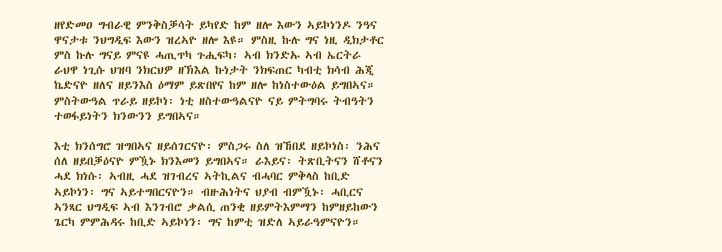ዘየድመዐ ግብራዊ ምንቅስቓሳት ይካየድ ከም ዘሎ እውን ኣይኮነንዶ ንዓና ዋናታቱ ንህግዲፍ እውን ዝረኣዮ ዘሎ እዩ። ምስዚ ኩሉ ግና ነዚ ዲክታቶር ምስ ኩሉ ግናይ ምናዩ ሓጢጥካ ጉሒፍካ፡ ኣብ ክንድኡ ኣብ ኤርትራ ራህዋ ነጊሱ ህዝባ ንክርህዎ ዘኽእል ኩነታት ንክፍጠር ካብቲ ክሳብ ሕጂ ኬድናዮ ዘለና ዘይንእስ ዕማም ይጽበየና ከም ዘሎ ከነስተውዕል ይግበኣና። ምስትውዓል ጥራይ ዘይኮነ፡ ነቲ ዘስተውዓልናዮ ናይ ምትግባሩ ትብዓትን ተወፋይነትን ክንውንን ይግበኣና።

እቲ ክንሰግሮ ዝግበኣና ዘይሰገርናዮ፡ ምስጋሩ ስለ ዝኸበደ ዘይኮነስ፡ ንሕና ሰለ ዘይበቓዕናዮ ምዃኑ ክንእመን ይግበኣና። ራእይና፡ ትጽቢትናን ሸቶናን ሓደ ክነሱ፡ ኣብዚ ሓደ ዝገብረና ኣትኪልና ብሓባር ምቅላስ ከቢድ ኣይኮነን፡ ግና ኣይተግበርናዮን። ብዙሕነትና ህያብ ብምዃኑ፡ ሓቢርና ኣንጻር ህግዲፍ ኣብ እንገብሮ ቃልሲ ጠንቂ ዘይምትእምማን ከምዘይከውን ጌርካ ምምሕዳሩ ከቢድ ኣይኮነን፡ ግና ከምቲ ዝድለ ኣይራዓምናዮን።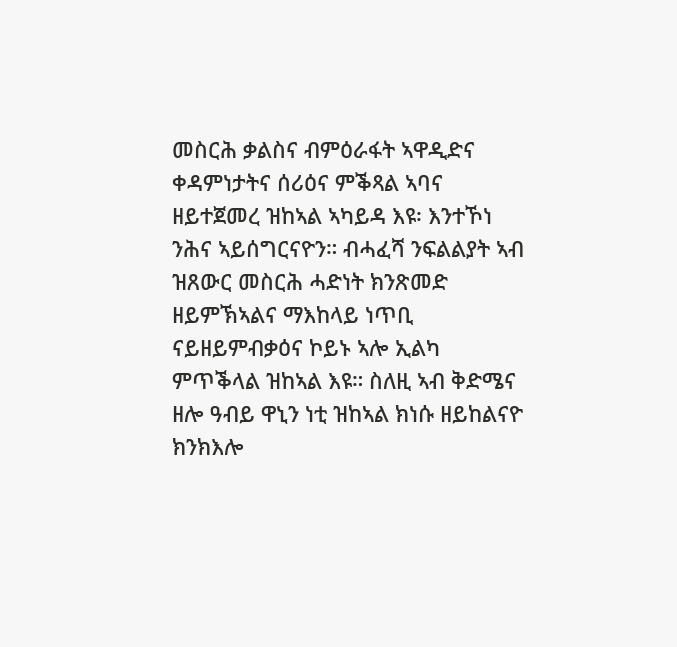መስርሕ ቃልስና ብምዕራፋት ኣዋዲድና ቀዳምነታትና ሰሪዕና ምቕጻል ኣባና ዘይተጀመረ ዝከኣል ኣካይዳ እዩ፡ እንተኾነ ንሕና ኣይሰግርናዮን። ብሓፈሻ ንፍልልያት ኣብ ዝጸውር መስርሕ ሓድነት ክንጽመድ ዘይምኽኣልና ማእከላይ ነጥቢ ናይዘይምብቃዕና ኮይኑ ኣሎ ኢልካ ምጥቕላል ዝከኣል እዩ። ስለዚ ኣብ ቅድሜና ዘሎ ዓብይ ዋኒን ነቲ ዝከኣል ክነሱ ዘይከልናዮ ክንክእሎ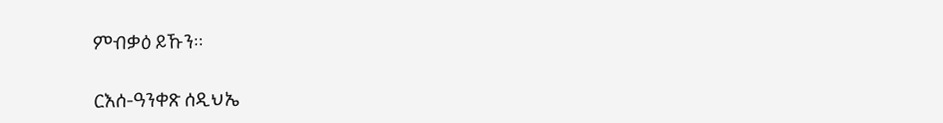ምብቃዕ ይኹን።

ርእሰ-ዓንቀጽ ሰዲህኤ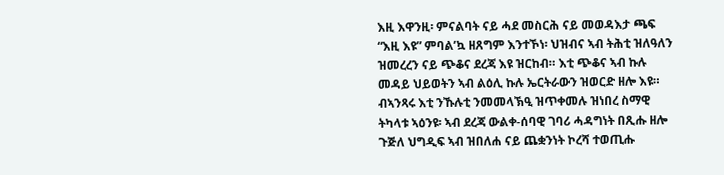እዚ እዋንዚ፡ ምናልባት ናይ ሓደ መስርሕ ናይ መወዳእታ ጫፍ “እዚ እዩ” ምባል’ኳ ዘጸግም እንተኾነ፡ ህዝብና ኣብ ትሕቲ ዝለዓለን ዝመረረን ናይ ጭቆና ደረጃ እዩ ዝርከብ። እቲ ጭቆና ኣብ ኩሉ መዳይ ህይወትን ኣብ ልዕሊ ኩሉ ኤርትራውን ዝወርድ ዘሎ እዩ። ብኣንጻሩ እቲ ንኹሉቲ ንመመላኽዒ ዝጥቀመሉ ዝነበረ ስማዊ ትካላቱ ኣዕንዩ፡ ኣብ ደረጃ ውልቀ-ሰባዊ ገባሪ ሓዳግነት በጺሑ ዘሎ ጉጅለ ህግዲፍ ኣብ ዝበለሐ ናይ ጨቋንነት ኮረሻ ተወጢሑ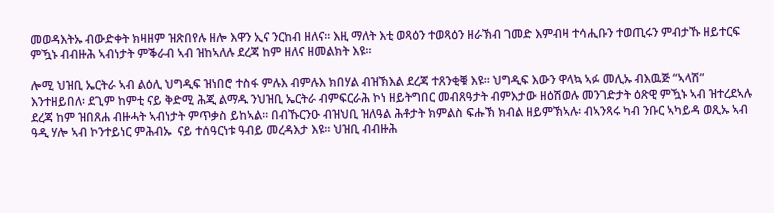መወዳእትኡ ብውድቀት ክዛዘም ዝጽበየሉ ዘሎ እዋን ኢና ንርከብ ዘለና። እዚ ማለት እቲ ወጻዕን ተወጻዕን ዘራኽብ ገመድ እምብዛ ተሳሒቡን ተወጢሩን ምብታኹ ዘይተርፍ ምዃኑ ብብዙሕ ኣብነታት ምቕራብ ኣብ ዝከኣለሉ ደረጃ ከም ዘለና ዘመልክት እዩ።

ሎሚ ህዝቢ ኤርትራ ኣብ ልዕሊ ህግዲፍ ዝነበሮ ተስፋ ምሉእ ብምሉእ ክበሃል ብዝኽእል ደረጃ ተጸንቂቑ እዩ። ህግዲፍ እውን ዋላኳ ኣፉ መሊኡ ብእዉጅ “ኣላሽ” እንተዘይበለ፡ ደጊም ከምቲ ናይ ቅድሚ ሕጂ ልማዱ ንህዝቢ ኤርትራ ብምፍርራሕ ኮነ ዘይትግበር መብጸዓታት ብምእታው ዘዕሽወሉ መንገድታት ዕጽዊ ምዃኑ ኣብ ዝተረደኣሉ ደረጃ ከም ዝበጸሐ ብዙሓት ኣብነታት ምጥቃስ ይከኣል። በብኹርንዑ ብዝህቢ ዝለዓል ሕቶታት ክምልስ ፍሑኽ ክብል ዘይምኽኣሉ፡ ብኣንጻሩ ካብ ንቡር ኣካይዳ ወጺኡ ኣብ ዓዲ ሃሎ ኣብ ኮንተይነር ምሕብኡ  ናይ ተሰዓርነቱ ዓብይ መረዳእታ እዩ። ህዝቢ ብብዙሕ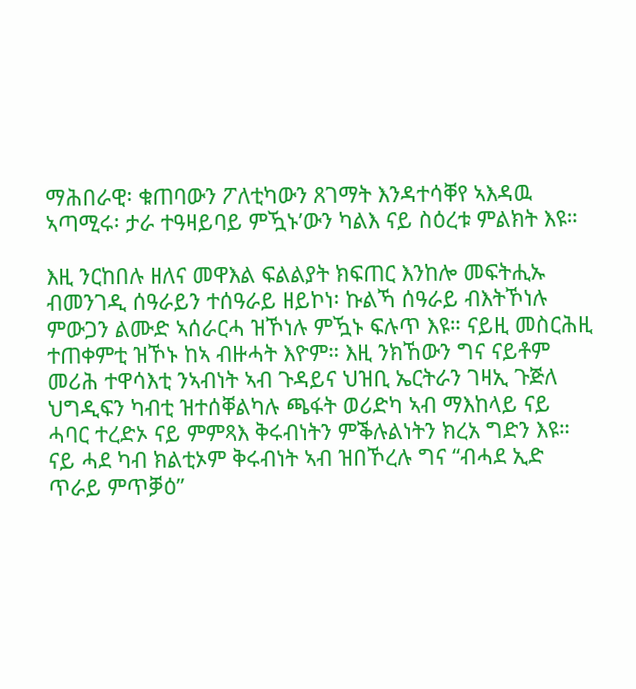ማሕበራዊ፡ ቁጠባውን ፖለቲካውን ጸገማት እንዳተሳቐየ ኣእዳዉ ኣጣሚሩ፡ ታራ ተዓዛይባይ ምዃኑ’ውን ካልእ ናይ ስዕረቱ ምልክት እዩ።

እዚ ንርከበሉ ዘለና መዋእል ፍልልያት ክፍጠር እንከሎ መፍትሒኡ ብመንገዲ ሰዓራይን ተሰዓራይ ዘይኮነ፡ ኩልኻ ሰዓራይ ብእትኾነሉ ምውጋን ልሙድ ኣሰራርሓ ዝኾነሉ ምዃኑ ፍሉጥ እዩ። ናይዚ መስርሕዚ ተጠቀምቲ ዝኾኑ ከኣ ብዙሓት እዮም። እዚ ንክኸውን ግና ናይቶም መሪሕ ተዋሳእቲ ንኣብነት ኣብ ጉዳይና ህዝቢ ኤርትራን ገዛኢ ጉጅለ ህግዲፍን ካብቲ ዝተሰቐልካሉ ጫፋት ወሪድካ ኣብ ማእከላይ ናይ ሓባር ተረድኦ ናይ ምምጻእ ቅሩብነትን ምቕሉልነትን ክረአ ግድን እዩ። ናይ ሓደ ካብ ክልቲኦም ቅሩብነት ኣብ ዝበኾረሉ ግና “ብሓደ ኢድ ጥራይ ምጥቓዕ”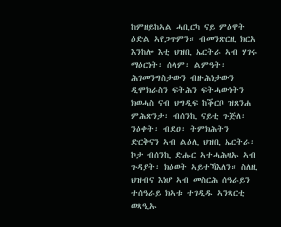ከምዘይከኣል ሓቢርካ ናይ ምዕዋት ዕድል ኣየጋጥምን። ብመንጽርዚ ክርአ እንከሎ እቲ ህዝቢ ኤርትራ ኣብ ሃገሩ ማዕርነት፡ ሰላም፡ ልምዓት፡ ሕገመንግስታውን ብዙሕነታውን ዲሞክራስን ፍትሕን ፍትሓውነትን ክወሓስ ናብ ህግዲፍ ከቕርቦ ዝጸንሐ ምሕጽንታ፡ ብሰንኪ ናይቲ ጉጅለ፡ ንዕቀት፡ ብደዐ፡ ትምክሕትን ድርቅናን ኣብ ልዕሊ ህዝቢ ኤርትራ፡ ኮታ ብሰንኪ ድሑር ኣተሓሕዛኡ ኣብ ጉዳያት፡ ክዕወት ኣይተኻእለን። ስለዚ ህዝብና እነሆ ኣብ መስርሕ ሰዓራይን ተሰዓራይ ክኣቱ ተገዲዱ ኣንጻርቲ ወጻዒኡ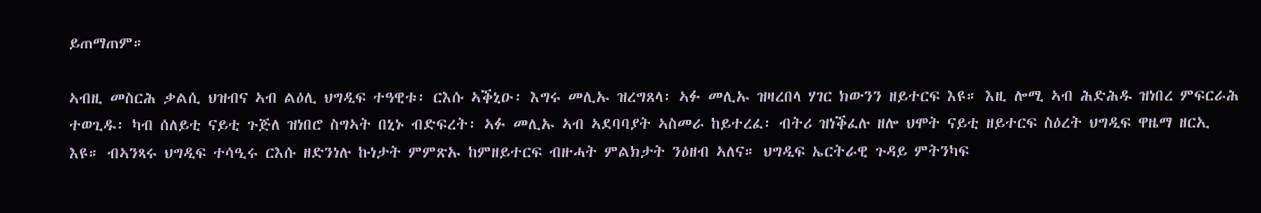ይጠማጠም።

ኣብዚ መስርሕ ቃልሲ ህዝብና ኣብ ልዕሊ ህግዲፍ ተዓዊቱ፡ ርእሱ ኣቕኒዑ፡ እግሩ መሊኡ ዝረግጸላ፡ ኣፉ መሊኡ ዝዛረበላ ሃገር ክውንን ዘይተርፍ እዩ። እዚ ሎሚ ኣብ ሕድሕዱ ዝነበረ ምፍርራሕ ተወጊዱ፡ ካብ ሰለይቲ ናይቲ ጉጅለ ዝነበሮ ስግኣት በኒኑ ብድፍረት፡ ኣፉ መሊኡ ኣብ ኣደባባያት ኣስመራ ከይተረፈ፡ ብትሪ ዝነቕፈሉ ዘሎ ህሞት ናይቲ ዘይተርፍ ስዕረት ህግዲፍ ዋዜማ ዘርኢ እዩ። ብኣንጻሩ ህግዲፍ ተሳዒሩ ርእሱ ዘድንነሉ ኩነታት ምምጽኡ ከምዘይተርፍ ብዙሓት ምልክታት ንዕዘብ ኣለና። ህግዲፍ ኤርትራዊ ጉዳይ ምትንካፍ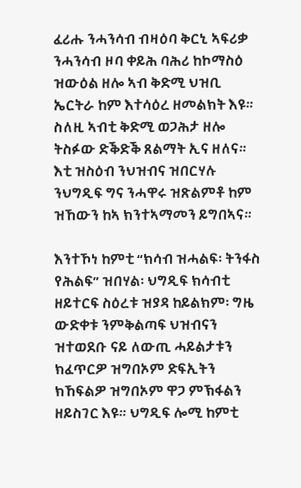ፈሪሑ ንሓንሳብ ብዛዕባ ቅርኒ ኣፍሪቃ ንሓንሳብ ዞባ ቀይሕ ባሕሪ ከኮማስዕ ዝውዕል ዘሎ ኣብ ቅድሚ ህዝቢ ኤርትራ ከም እተሳዕረ ዘመልክት እዩ። ስለዚ ኣብቲ ቅድሚ ወጋሕታ ዘሎ ትስፉው ድቕድቕ ጸልማት ኢና ዘለና። እቲ ዝስዕብ ንህዝብና ዝበርሃሉ ንህግዲፍ ግና ንሓዋሩ ዝጽልምቶ ከም ዝኸውን ከኣ ክንተኣማመን ይግበኣና።

እንተኾነ ከምቲ “ክሳብ ዝሓልፍ፡ ትንፋስ የሕልፍ” ዝበሃል፡ ህግዲፍ ክሳብቲ ዘይተርፍ ስዕረቱ ዝያዳ ከይልክም፡ ግዜ ውድቀቱ ንምቅልጣፍ ህዝብናን ዝተወደቡ ናይ ለውጢ ሓይልታቱን ክፈጥርዎ ዝግበኦም ድፍኢትን ክኸፍልዎ ዝግበኦም ዋጋ ምኽፋልን ዘይስገር እዩ። ህግዲፍ ሎሚ ከምቲ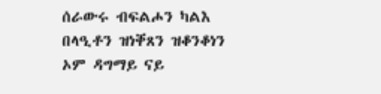ሰራውሩ ብፍልሖን ካልእ በላዒቶን ዝነቐጸን ዝቆንቆነን ኦም ዳግማይ ናይ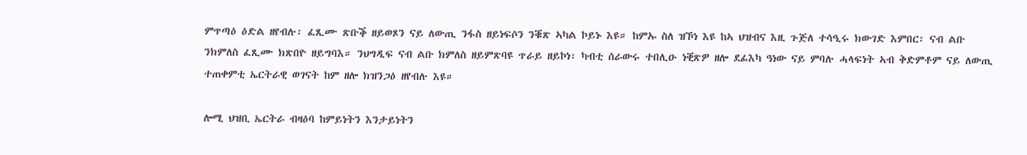ምጥጣዕ ዕድል ዘየብሉ፡ ፈጺሙ ጽቡቕ ዘይወጾን ናይ ለውጢ ንፋስ ዘይነፍሶን ንቑጽ ኣካል ኮይኑ እዩ። ከምኡ ስለ ዝኾነ እዩ ከኣ ህዝብና እዚ ጉጅለ ተሳዒሩ ክውገድ እምበር፡ ናብ ልቡ ንክምለስ ፈጺሙ ክጽበዮ ዘይግባእ። ንህግዲፍ ናብ ልቡ ክምለስ ዘይምጽባዩ ጥራይ ዘይኮነ፡ ካብቲ ሰራውሩ ተበሊዑ ነቒጽዎ ዘሎ ደፊእካ ዓነው ናይ ምባሉ ሓላፍነት ኣብ ቅድምቶም ናይ ለውጢ ተጠቀምቲ ኤርትራዊ ወገናት ከም ዘሎ ክዝንጋዕ ዘየብሉ እዩ።

ሎሚ ህዝቢ ኤርትራ ብዛዕባ ከምይነትን እንታይነትን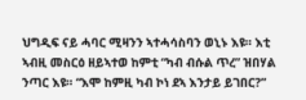ህግዲፍ ናይ ሓባር ሚዛንን ኣተሓሳስባን ወኒኑ እዩ። እቲ ኣብዚ መስርዕ ዘይኣተወ ከምቲ “ካብ ብሱል ጥረ” ዝበሃል ንጣር እዩ። “እሞ ከምዚ ካብ ኮነ ደኣ እንታይ ይገበር?”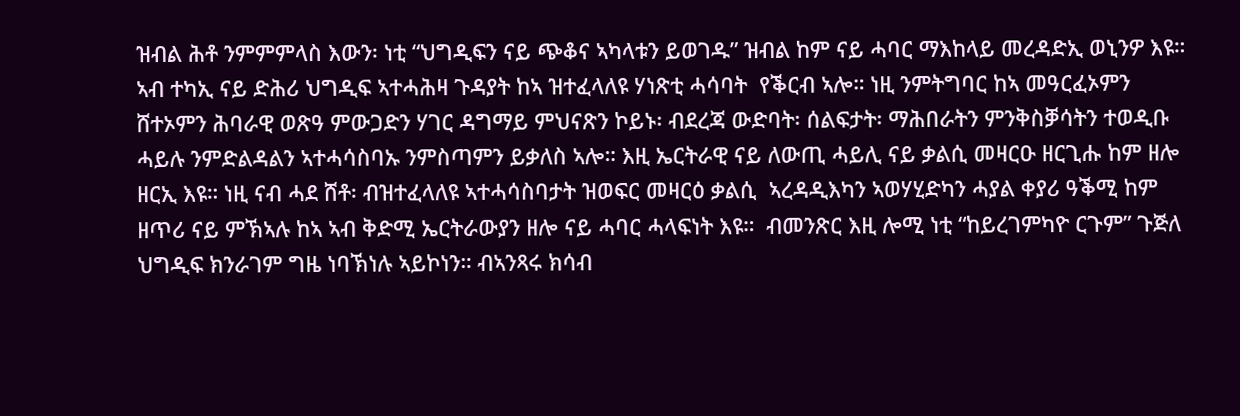ዝብል ሕቶ ንምምምላስ እውን፡ ነቲ “ህግዲፍን ናይ ጭቆና ኣካላቱን ይወገዱ” ዝብል ከም ናይ ሓባር ማእከላይ መረዳድኢ ወኒንዎ እዩ። ኣብ ተካኢ ናይ ድሕሪ ህግዲፍ ኣተሓሕዛ ጉዳያት ከኣ ዝተፈላለዩ ሃነጽቲ ሓሳባት  የቕርብ ኣሎ። ነዚ ንምትግባር ከኣ መዓርፈኦምን ሸተኦምን ሕባራዊ ወጽዓ ምውጋድን ሃገር ዳግማይ ምህናጽን ኮይኑ፡ ብደረጃ ውድባት፡ ሰልፍታት፡ ማሕበራትን ምንቅስቓሳትን ተወዲቡ ሓይሉ ንምድልዳልን ኣተሓሳስባኡ ንምስጣምን ይቃለስ ኣሎ። እዚ ኤርትራዊ ናይ ለውጢ ሓይሊ ናይ ቃልሲ መዛርዑ ዘርጊሑ ከም ዘሎ ዘርኢ እዩ። ነዚ ናብ ሓደ ሸቶ፡ ብዝተፈላለዩ ኣተሓሳስባታት ዝወፍር መዛርዕ ቃልሲ  ኣረዳዲእካን ኣወሃሂድካን ሓያል ቀያሪ ዓቕሚ ከም ዘጥሪ ናይ ምኽኣሉ ከኣ ኣብ ቅድሚ ኤርትራውያን ዘሎ ናይ ሓባር ሓላፍነት እዩ።  ብመንጽር እዚ ሎሚ ነቲ “ከይረገምካዮ ርጉም” ጉጅለ ህግዲፍ ክንራገም ግዜ ነባኽነሉ ኣይኮነን። ብኣንጻሩ ክሳብ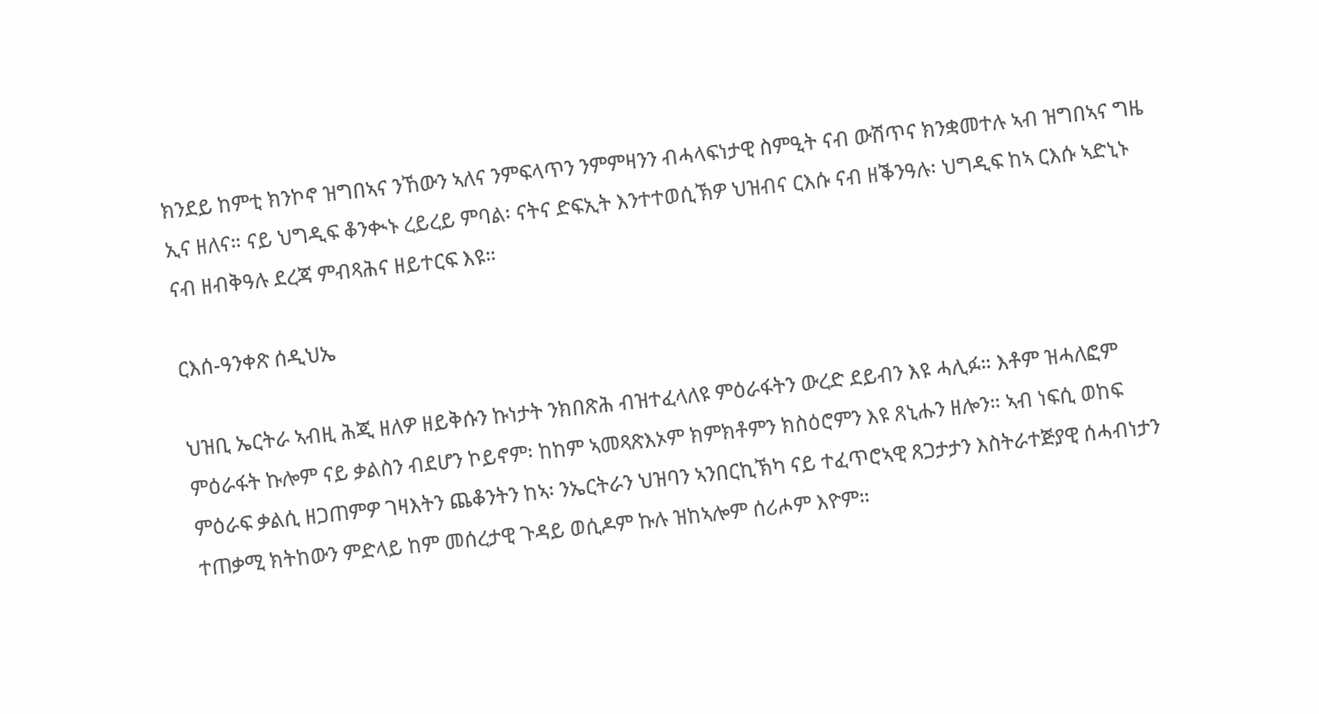ክንደይ ከምቲ ክንኮኖ ዝግበኣና ንኸውን ኣለና ንምፍላጥን ንምምዛንን ብሓላፍነታዊ ስምዒት ናብ ውሽጥና ክንቋመተሉ ኣብ ዝግበኣና ግዜ ኢና ዘለና። ናይ ህግዲፍ ቆንቊኑ ረይረይ ምባል፡ ናትና ድፍኢት እንተተወሲኽዎ ህዝብና ርእሱ ናብ ዘቕንዓሉ፡ ህግዲፍ ከኣ ርእሱ ኣድኒኑ ናብ ዘብቅዓሉ ደረጃ ምብጻሕና ዘይተርፍ እዩ።

ርእሰ-ዓንቀጽ ሰዲህኤ

ህዝቢ ኤርትራ ኣብዚ ሕጂ ዘለዎ ዘይቅሱን ኩነታት ንክበጽሕ ብዝተፈላለዩ ምዕራፋትን ውረድ ደይብን እዩ ሓሊፉ። እቶም ዝሓለፎም ምዕራፋት ኩሎም ናይ ቃልስን ብደሆን ኮይኖም፡ ከከም ኣመጻጽእኦም ክምክቶምን ክስዕሮምን እዩ ጸኒሑን ዘሎን። ኣብ ነፍሲ ወከፍ ምዕራፍ ቃልሲ ዘጋጠምዎ ገዛእትን ጨቆንትን ከኣ፡ ንኤርትራን ህዝባን ኣንበርኪኽካ ናይ ተፈጥሮኣዊ ጸጋታታን እስትራተጅያዊ ሰሓብነታን ተጠቃሚ ክትከውን ምድላይ ከም መሰረታዊ ጉዳይ ወሲዶም ኩሉ ዝከኣሎም ሰሪሖም እዮም።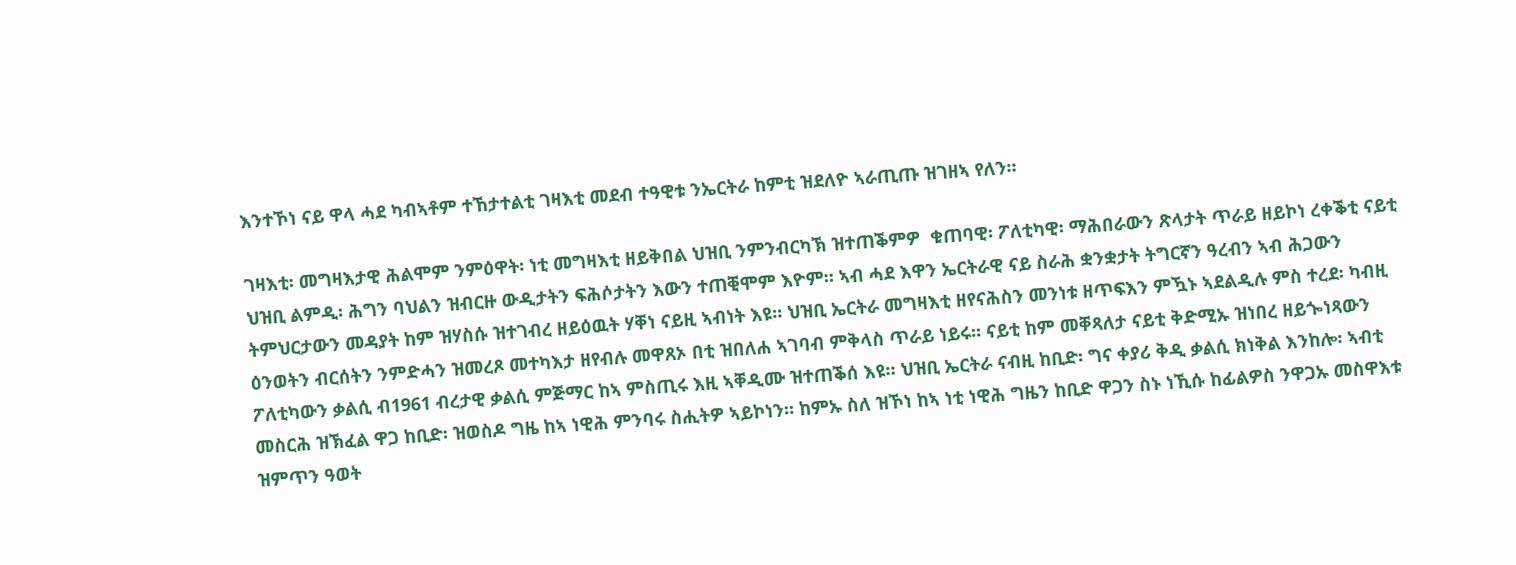እንተኾነ ናይ ዋላ ሓደ ካብኣቶም ተኸታተልቲ ገዛእቲ መደብ ተዓዊቱ ንኤርትራ ከምቲ ዝደለዮ ኣራጢጡ ዝገዘኣ የለን።

ገዛእቲ፡ መግዛእታዊ ሕልሞም ንምዕዋት፡ ነቲ መግዛእቲ ዘይቅበል ህዝቢ ንምንብርካኽ ዝተጠቕምዎ  ቁጠባዊ፡ ፖለቲካዊ፡ ማሕበራውን ጽላታት ጥራይ ዘይኮነ ረቀቕቲ ናይቲ ህዝቢ ልምዲ፡ ሕግን ባህልን ዝብርዙ ውዲታትን ፍሕሶታትን እውን ተጠቒሞም እዮም። ኣብ ሓደ እዋን ኤርትራዊ ናይ ስራሕ ቋንቋታት ትግርኛን ዓረብን ኣብ ሕጋውን ትምህርታውን መዳያት ከም ዝሃስሱ ዝተገብረ ዘይዕዉት ሃቐነ ናይዚ ኣብነት እዩ። ህዝቢ ኤርትራ መግዛእቲ ዘየናሕስን መንነቱ ዘጥፍእን ምዃኑ ኣደልዲሉ ምስ ተረደ፡ ካብዚ ዕንወትን ብርሰትን ንምድሓን ዝመረጾ መተካእታ ዘየብሉ መዋጸኦ በቲ ዝበለሐ ኣገባብ ምቅላስ ጥራይ ነይሩ። ናይቲ ከም መቐጻለታ ናይቲ ቅድሚኡ ዝነበረ ዘይጐነጻውን ፖለቲካውን ቃልሲ ብ1961 ብረታዊ ቃልሲ ምጅማር ከኣ ምስጢሩ እዚ ኣቐዲሙ ዝተጠቕሰ እዩ። ህዝቢ ኤርትራ ናብዚ ከቢድ፡ ግና ቀያሪ ቅዲ ቃልሲ ክነቅል እንከሎ፡ ኣብቲ መስርሕ ዝኽፈል ዋጋ ከቢድ፡ ዝወስዶ ግዜ ከኣ ነዊሕ ምንባሩ ስሒትዎ ኣይኮነን። ከምኡ ስለ ዝኾነ ከኣ ነቲ ነዊሕ ግዜን ከቢድ ዋጋን ስኑ ነኺሱ ከፊልዎስ ንዋጋኡ መስዋእቱ ዝምጥን ዓወት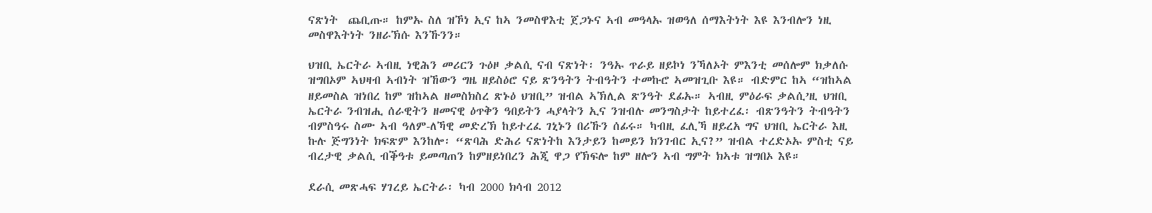ናጽነት  ጨቢጡ። ከምኡ ስለ ዝኾነ ኢና ከኣ ንመስዋእቲ ጀጋኑና ኣብ መዓላኡ ዝወዓለ ሰማእትነት እዩ እንብሎን ነዚ መስዋእትነት ንዘራኽሱ እንኹንን።

ህዝቢ ኤርትራ ኣብዚ ነዊሕን መሪርን ጉዕዞ ቃልሲ ናብ ናጽነት፡ ንዓኡ ጥራይ ዘይኮነ ንኻለኦት ምእንቲ መሰሎም ክቃለሱ ዝግበኦም ኣህዛብ ኣብነት ዝኸውን ግዜ ዘይስዕሮ ናይ ጽንዓትን ትብዓትን ተመኩሮ ኣመዝጊቡ እዩ። ብድምር ከኣ “ዝከኣል ዘይመስል ዝነበረ ከም ዝከኣል ዘመስክስረ ጽኑዕ ህዝቢ” ዝብል ኣኽሊል ጽንዓት ደፊኡ። ኣብዚ ምዕራፍ ቃልሲ’ዚ ህዝቢ ኤርትራ ንብዝሒ ሰራዊትን ዘመናዊ ዕጥቅን ዓበይትን ሓያላትን ኢና ንዝብሉ መንግስታት ከይተረፈ፡ ብጽንዓትን ትብዓትን ብምስዓሩ ስሙ ኣብ ዓለም-ለኻዊ መድረኽ ከይተረፈ ገኒኑን በሪኹን ሰፊሩ። ካብዚ ፈሊኻ ዘይረአ ግና ህዝቢ ኤርትራ እዚ ኩሉ ጅግንነት ክፍጽም እንከሎ፡ “ጽባሕ ድሕሪ ናጽነትከ እንታይን ከመይን ክንገብር ኢና?” ዝብል ተረድኦኡ ምስቲ ናይ ብረታዊ ቃልሲ ብቕዓቱ ይመጣጠን ከምዘይነበረን ሕጂ ዋጋ የኽፍሎ ከም ዘሎን ኣብ ግምት ክኣቱ ዝግበኦ እዩ።

ደራሲ መጽሓፍ ሃገረይ ኤርትራ፡ ካብ 2000 ክሳብ 2012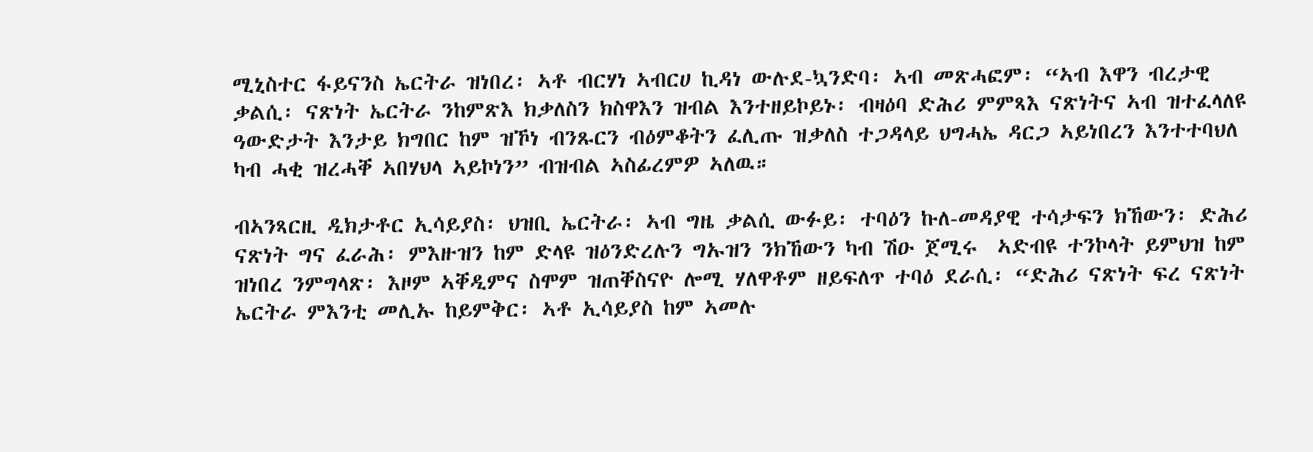ሚኒስተር ፋይናንስ ኤርትራ ዝነበረ፡ ኣቶ ብርሃነ ኣብርሀ ኪዳነ ውሉደ-ኳንድባ፡ ኣብ መጽሓፎም፡ “ኣብ እዋን ብረታዊ ቃልሲ፡ ናጽነት ኤርትራ ንከምጽእ ክቃለስን ክስዋእን ዝብል እንተዘይኮይኑ፡ ብዛዕባ ድሕሪ ምምጻእ ናጽነትና ኣብ ዝተፈላለዩ ዓውድታት እንታይ ክግበር ከም ዝኾነ ብንጹርን ብዕምቆትን ፈሊጡ ዝቃለስ ተጋዳላይ ህግሓኤ ዳርጋ ኣይነበረን እንተተባህለ ካብ ሓቂ ዝረሓቐ ኣበሃህላ ኣይኮነን” ብዝብል ኣስፊረምዎ ኣለዉ።

ብኣንጻርዚ ዲክታቶር ኢሳይያስ፡ ህዝቢ ኤርትራ፡ ኣብ ግዜ ቃልሲ ውፉይ፡ ተባዕን ኩለ-መዳያዊ ተሳታፍን ክኸውን፡ ድሕሪ ናጽነት ግና ፈራሕ፡ ምእዙዝን ከም ድላዩ ዝዕንድረሉን ግኡዝን ንክኸውን ካብ ሽዑ ጀሚሩ  ኣድብዩ ተንኮላት ይምህዝ ከም ዝነበረ ንምግላጽ፡ እዞም ኣቐዲምና ስሞም ዝጠቐስናዮ ሎሚ ሃለዋቶም ዘይፍለጥ ተባዕ ደራሲ፡ “ድሕሪ ናጽነት ፍረ ናጽነት ኤርትራ ምእንቲ መሊኡ ከይምቅር፡ ኣቶ ኢሳይያስ ከም ኣመሉ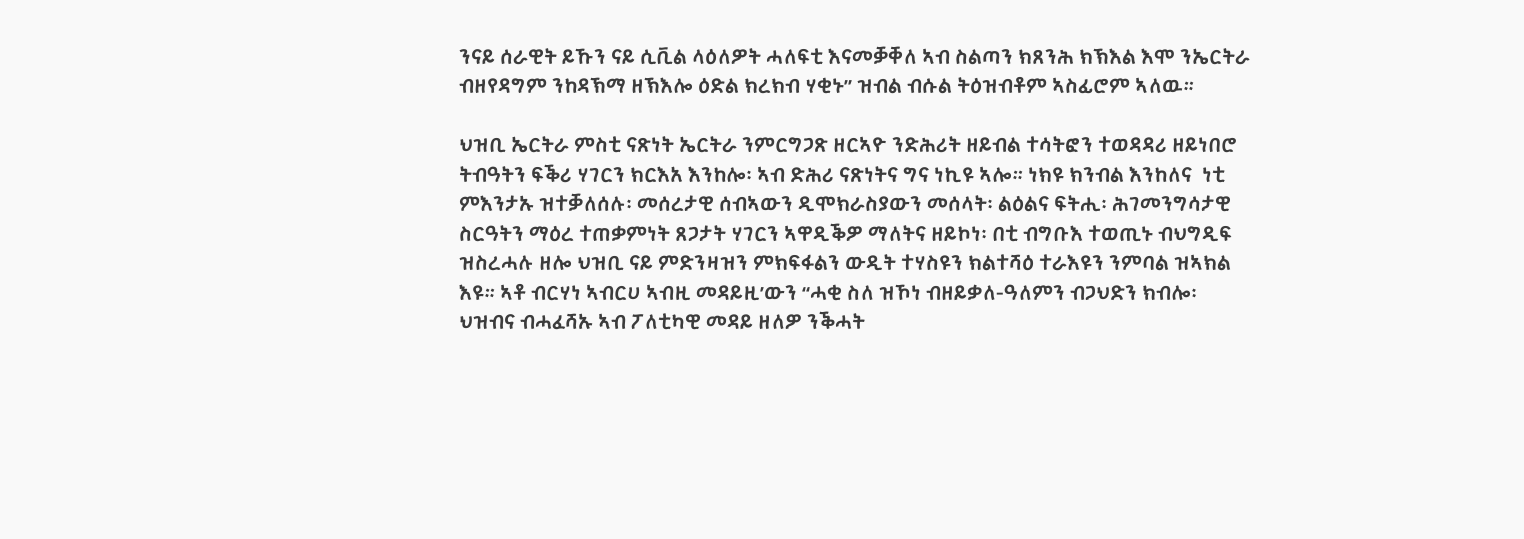ንናይ ሰራዊት ይኹን ናይ ሲቪል ላዕለዎት ሓለፍቲ እናመቓቐለ ኣብ ስልጣን ክጸንሕ ክኽእል እሞ ንኤርትራ ብዘየዳግም ንከዳኽማ ዘኽእሎ ዕድል ክረክብ ሃቂኑ” ዝብል ብሱል ትዕዝብቶም ኣስፊሮም ኣለዉ።

ህዝቢ ኤርትራ ምስቲ ናጽነት ኤርትራ ንምርግጋጽ ዘርኣዮ ንድሕሪት ዘይብል ተሳትፎን ተወዳዳሪ ዘይነበሮ ትብዓትን ፍቕሪ ሃገርን ክርእአ እንከሎ፡ ኣብ ድሕሪ ናጽነትና ግና ነኪዩ ኣሎ። ነክዩ ክንብል እንከለና  ነቲ ምእንታኡ ዝተቓለሰሉ፡ መሰረታዊ ሰብኣውን ዲሞክራስያውን መሰላት፡ ልዕልና ፍትሒ፡ ሕገመንግሳታዊ ስርዓትን ማዕረ ተጠቃምነት ጸጋታት ሃገርን ኣዋዲቕዎ ማለትና ዘይኮነ፡ በቲ ብግቡእ ተወጢኑ ብህግዲፍ ዝስረሓሉ ዘሎ ህዝቢ ናይ ምድንዛዝን ምክፍፋልን ውዲት ተሃስዩን ክልተሻዕ ተራእዩን ንምባል ዝኣክል እዩ። ኣቶ ብርሃነ ኣብርሀ ኣብዚ መዳይዚ’ውን “ሓቂ ስለ ዝኾነ ብዘይቃለ-ዓለምን ብጋህድን ክብሎ፡ ህዝብና ብሓፈሻኡ ኣብ ፖለቲካዊ መዳይ ዘለዎ ንቕሓት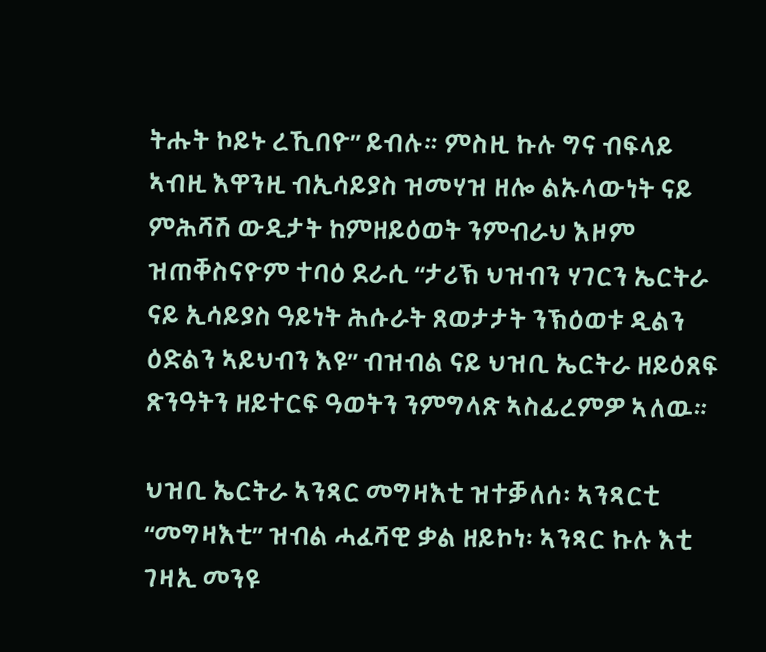ትሑት ኮይኑ ረኺበዮ” ይብሉ። ምስዚ ኩሉ ግና ብፍላይ ኣብዚ እዋንዚ ብኢሳይያስ ዝመሃዝ ዘሎ ልኡላውነት ናይ ምሕሻሽ ውዲታት ከምዘይዕወት ንምብራህ እዞም ዝጠቐስናዮም ተባዕ ደራሲ “ታሪኽ ህዝብን ሃገርን ኤርትራ ናይ ኢሳይያስ ዓይነት ሕሱራት ጸወታታት ንኽዕወቱ ዲልን ዕድልን ኣይህብን እዩ” ብዝብል ናይ ህዝቢ ኤርትራ ዘይዕጸፍ ጽንዓትን ዘይተርፍ ዓወትን ንምግላጽ ኣስፊረምዎ ኣለዉ።

ህዝቢ ኤርትራ ኣንጻር መግዛእቲ ዝተቓለሰ፡ ኣንጻርቲ “መግዛእቲ” ዝብል ሓፈሻዊ ቃል ዘይኮነ፡ ኣንጻር ኩሉ እቲ ገዛኢ መንዩ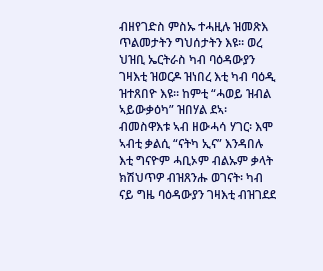ብዘየገድስ ምስኡ ተሓዚሉ ዝመጽእ ጥልመታትን ግህሰታትን እዩ። ወረ ህዝቢ ኤርትራስ ካብ ባዕዳውያን ገዛእቲ ዝወርዶ ዝነበረ እቲ ካብ ባዕዲ ዝተጸበዮ እዩ። ከምቲ “ሓወይ ዝብል ኣይውቃዕካ” ዝበሃል ደኣ፡ ብመስዋእቱ ኣብ ዘውሓሳ ሃገር፡ እሞ ኣብቲ ቃልሲ “ናትካ ኢና” እንዳበሉ እቲ ግናዮም ሓቢኦም ብልኡም ቃላት ክሽህጥዎ ብዝጸንሑ ወገናት፡ ካብ ናይ ግዜ ባዕዳውያን ገዛእቲ ብዝገደደ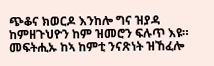ጭቆና ክወርዶ እንከሎ ግና ዝያዳ ከምዘጉህዮን ከም ዝመሮን ፍሉጥ እዩ። መፍትሒኡ ከኣ ከምቲ ንናጽነት ዝኸፈሎ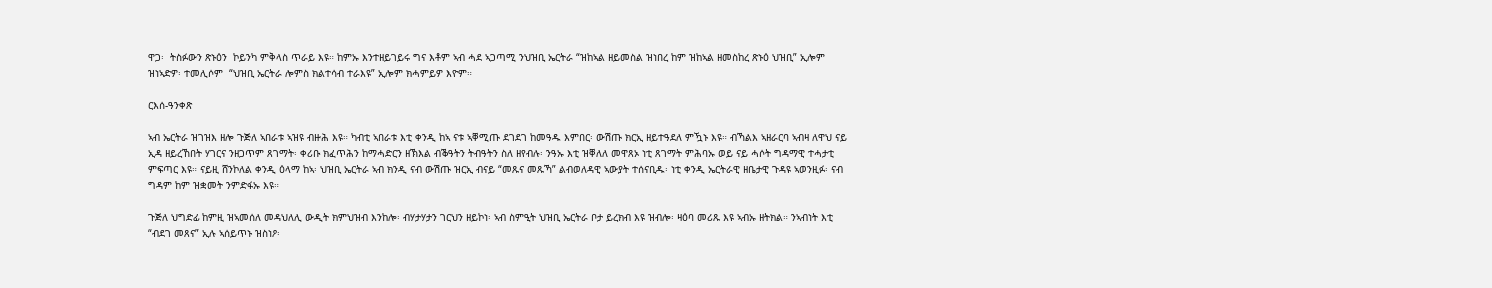ዋጋ፡  ትስፉውን ጽኑዕን  ኮይንካ ምቅላስ ጥራይ እዩ። ከምኡ እንተዘይገይሩ ግና እቶም ኣብ ሓደ ኣጋጣሚ ንህዝቢ ኤርትራ “ዝከኣል ዘይመስል ዝነበረ ከም ዝከኣል ዘመስከረ ጽኑዕ ህዝቢ” ኢሎም ዝነኣድዎ፡ ተመሊሶም  “ህዝቢ ኤርትራ ሎምስ ክልተሳብ ተራእዩ” ኢሎም ክሓምይዎ እዮም።

ርእሰ-ዓንቀጽ

ኣብ ኤርትራ ዝገዝእ ዘሎ ጉጅለ ኣበራቱ ኣዝዩ ብዙሕ እዩ። ካብቲ ኣበራቱ እቲ ቀንዲ ከኣ ናቱ ኣቐሚጡ ደገደገ ከመዓዱ እምበር፡ ውሽጡ ክርኢ ዘይተዓደለ ምዃኑ እዩ። ብኻልእ ኣዘራርባ ኣብዛ ለዋህ ናይ ኢዳ ዘይረኸበት ሃገርና ንዘጋጥም ጸገማት፡ ቀሪቡ ክፈጥሕን ከማሓድርን ዘኽእል ብቕዓትን ትብዓትን ስለ ዘየብሉ፡ ንዓኡ እቲ ዝቐለለ መዋጸኦ ነቲ ጸገማት ምሕባኡ ወይ ናይ ሓሶት ግዳማዊ ተሓታቲ ምፍጣር እዩ። ናይዚ ሸንኮለል ቀንዲ ዕላማ ከኣ፡ ህዝቢ ኤርትራ ኣብ ክንዲ ናብ ውሽጡ ዝርኢ ብናይ “መጹና መጹኻ” ልብወለዳዊ ኣውያት ተሰናቢዱ፡ ነቲ ቀንዲ ኤርትራዊ ዘቤታዊ ጉዳዩ ኣወንዚፉ፡ ናብ ግዳም ከም ዝቋመት ንምድፋኡ እዩ።

ጉጅለ ህግድፊ ከምዚ ዝኣመሰለ መዳህለሊ ውዲት ክምህዝብ እንከሎ፡ ብሃታሃታን ገርህን ዘይኮነ፡ ኣብ ስምዒት ህዝቢ ኤርትራ ቦታ ይረክብ እዩ ዝብሎ፡ ዛዕባ መሪጹ እዩ ኣብኡ ዘትክል። ንኣብነት እቲ “ብደገ መጸና” ኢሉ ኣሰይጥኑ ዝስነዖ፡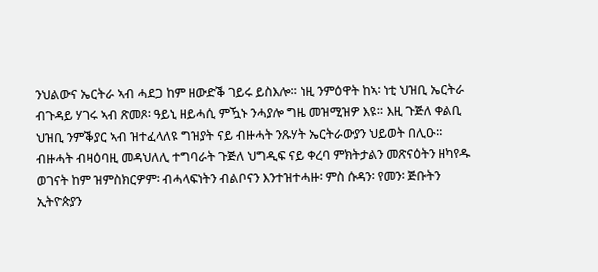ንህልውና ኤርትራ ኣብ ሓደጋ ከም ዘውድቕ ገይሩ ይስእሎ። ነዚ ንምዕዋት ከኣ፡ ነቲ ህዝቢ ኤርትራ ብጉዳይ ሃገሩ ኣብ ጽመጾ፡ ዓይኒ ዘይሓሲ ምዃኑ ንሓያሎ ግዜ መዝሚዝዎ እዩ። እዚ ጉጅለ ቀልቢ ህዝቢ ንምቕያር ኣብ ዝተፈላለዩ ግዝያት ናይ ብዙሓት ንጹሃት ኤርትራውያን ህይወት በሊዑ። ብዙሓት ብዛዕባዚ መዳህለሊ ተግባራት ጉጅለ ህግዲፍ ናይ ቀረባ ምክትታልን መጽናዕትን ዘካየዱ ወገናት ከም ዝምስክርዎም፡ ብሓላፍነትን ብልቦናን እንተዝተሓዙ፡ ምስ ሱዳን፡ የመን፡ ጅቡትን ኢትዮጵያን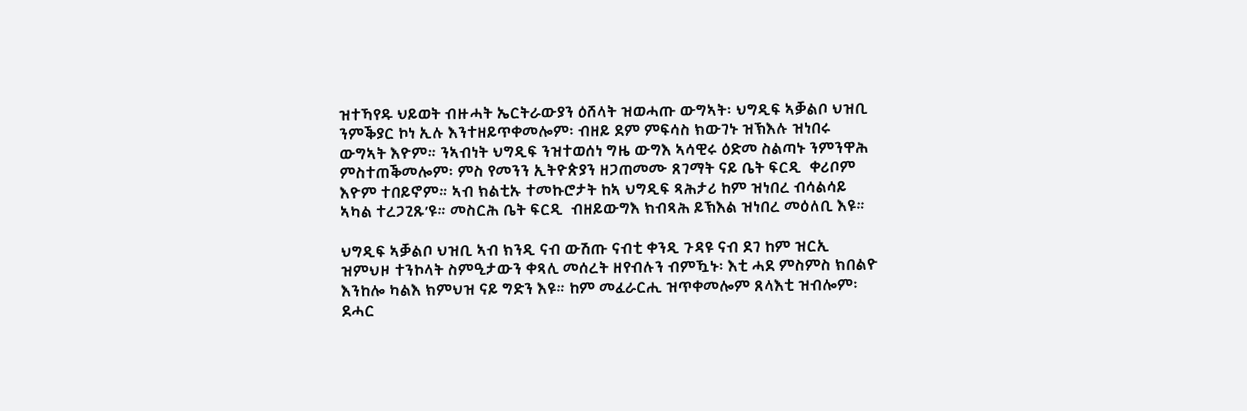ዝተኻየዱ ህይወት ብዙሓት ኤርትራውያን ዕሸላት ዝወሓጡ ውግኣት፡ ህግዲፍ ኣቓልቦ ህዝቢ ንምቕያር ኮነ ኢሉ እንተዘይጥቀመሎም፡ ብዘይ ደም ምፍሳስ ክውገኑ ዝኽእሉ ዝነበሩ ውግኣት እዮም። ንኣብነት ህግዲፍ ንዝተወሰነ ግዜ ውግእ ኣሳዊሩ ዕድመ ስልጣኑ ንምንዋሕ ምስተጠቕመሎም፡ ምስ የመንን ኢትዮጵያን ዘጋጠመሙ ጸገማት ናይ ቤት ፍርዲ  ቀሪቦም እዮም ተበይኖም። ኣብ ክልቲኡ ተመኩሮታት ከኣ ህግዲፍ ጻሕታሪ ከም ዝነበረ ብሳልሳይ ኣካል ተረጋጊጹ’ዩ። መስርሕ ቤት ፍርዲ  ብዘይውግእ ክብጻሕ ይኽእል ዝነበረ መዕለቢ እዩ።

ህግዲፍ ኣቓልቦ ህዝቢ ኣብ ክንዲ ናብ ውሽጡ ናብቲ ቀንዲ ጉዳዩ ናብ ደገ ከም ዝርኢ ዝምህዞ ተንኮላት ስምዒታውን ቀጻሊ መሰረት ዘየብሉን ብምዃኑ፡ እቲ ሓደ ምስምስ ክበልዮ እንከሎ ካልእ ክምህዝ ናይ ግድን እዩ። ከም መፈራርሒ ዝጥቀመሎም ጸላእቲ ዝብሎም፡ ደሓር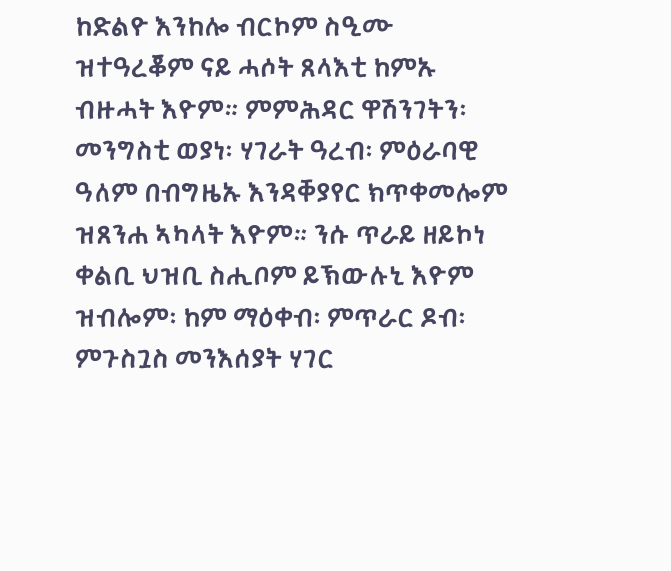ከድልዮ እንከሎ ብርኮም ስዒሙ ዝተዓረቖም ናይ ሓሶት ጸላእቲ ከምኡ ብዙሓት እዮም። ምምሕዳር ዋሽንገትን፡ መንግስቲ ወያነ፡ ሃገራት ዓረብ፡ ምዕራባዊ ዓለም በብግዜኡ እንዳቐያየር ክጥቀመሎም ዝጸንሐ ኣካላት እዮም። ንሱ ጥራይ ዘይኮነ ቀልቢ ህዝቢ ስሒቦም ይኽውሉኒ እዮም ዝብሎም፡ ከም ማዕቀብ፡ ምጥራር ዶብ፡ ምጉስጓስ መንእሰያት ሃገር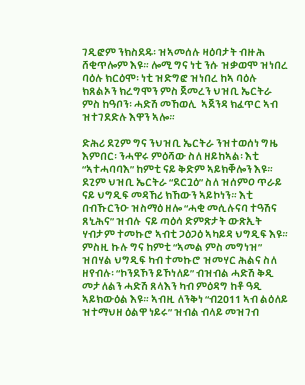ገዲፎም ንክስደዱ፡ ዝኣመሰሉ ዛዕባታት ብዙሕ ሸቂጥሎም እዩ። ሎሚ ግና ነቲ ንሱ ዝቃወሞ ዝነበረ ባዕሉ ክርዕሞ፡ ነቲ ዝድግፎ ዝነበረ ከኣ ባዕሉ ክጸልኦን ክረግሞን ምስ ጀመረን ህዝቢ ኤርትራ ምስ ከዓቦን፡ ሓድሽ መኸወሊ  ኣጀንዳ ክፈጥር ኣብ ዝተገደድሉ እዋን ኣሎ።

ድሕሪ ደጊም ግና ንህዝቢ ኤርትራ ንዝተወሰነ ግዜ እምበር፡ ንሓዋሩ ምዕሻው ስለ ዘይከኣል፡ እቲ “ኣተሓባባእ” ከምቲ ናይ ቅድም ኣይክቐሎን እዩ። ደጊም ህዝቢ ኤርትራ “ደርጓዕ” ስለ ዝሰምዐ ጥራይ ናይ ህግዲፍ መዳኸሪ ክኸውን ኣይኮነን። እቲ በብኹርንዑ ዝስማዕ ዘሎ “ሓቂ መሲሉናባ ተዓሽና ጸኒሕና” ዝብሉ  ናይ ጣዕሳ ድምጽታት ውጽኢት ሃብታም ተመኩሮ ኣብቲ ጋዕጋዕ ኣካይዳ ህግዲፍ እዩ። ምስዚ ኩሉ ግና ከምቲ “ኣመል ምስ መግነዝ” ዝበሃል ህግዲፍ ካብ ተመኩሮ ዝመሃር ሕልና ስለ ዘየብሉ፡ “ኮንደኾን ይኾነለይ” ብዝብል ሓድሽ ቅዲ መታለልን ሓድሽ ጸላእን ካብ ምዕዳግ ከቶ ዓዲ ኣይክውዕል እዩ። ኣብዚ ለንቅነ “ብ2011 ኣብ ልዕለይ ዝተማህዘ ዕልዋ ነይሩ” ዝብል ብላይ መዝገብ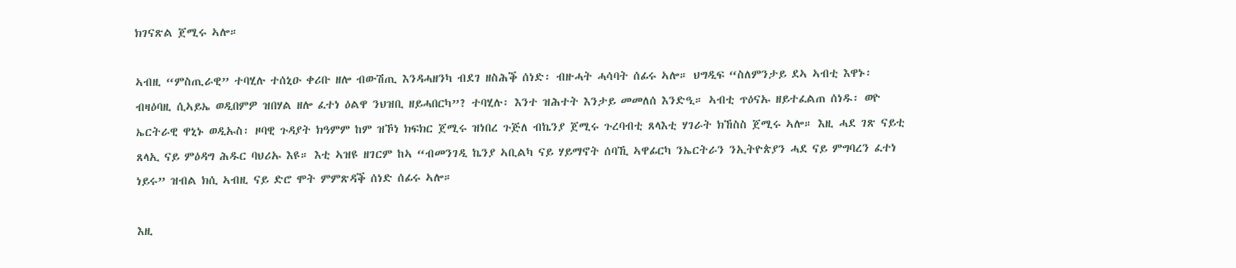ክገናጽል ጀሚሩ ኣሎ።

ኣብዚ “ምስጢራዊ” ተባሂሉ ተሰኒዑ ቀሪቡ ዘሎ ብውሽጢ እንዳሓዘንካ ብደገ ዘስሕቕ ሰነድ፡ ብዙሓት ሓሳባት ሰፊሩ ኣሎ። ህግዲፍ “ስለምንታይ ደኣ ኣብቲ እዋኑ፡ ብዛዕባዚ ሲኣይኤ ወዲበምዎ ዝበሃል ዘሎ ፈተነ ዕልዋ ንህዝቢ ዘይሓበርካ”? ተባሂሉ፡ እንተ ዝሕተት እንታይ መመለሰ እንድዒ። ኣብቲ ጥዕናኡ ዘይተፈልጠ ሰነዱ፡ ወዮ ኤርትራዊ ዋኒኑ ወዲኡስ፡ ዞባዊ ጉዳያት ክዓምም ከም ዝኾነ ክፍክር ጀሚሩ ዝነበረ ጉጅለ ብኬንያ ጀሚሩ ጉረባብቲ ጸላእቲ ሃገራት ክኸስስ ጀሚሩ ኣሎ። እዚ ሓደ ገጽ ናይቲ ጸላኢ ናይ ምዕዳግ ሕዱር ባህሪኡ እዩ። እቲ ኣዝዩ ዘገርም ከኣ “ብመንገዲ ኬንያ ኣቢልካ ናይ ሃይማኖት ሰባኺ ኣዋፊርካ ንኤርትራን ንኢትዮጵያን ሓደ ናይ ምግባረን ፈተነ ነይሩ” ዝብል ክሲ ኣብዚ ናይ ድሮ ሞት ምምጽዳቕ ሰነድ ሰፊሩ ኣሎ።

እዚ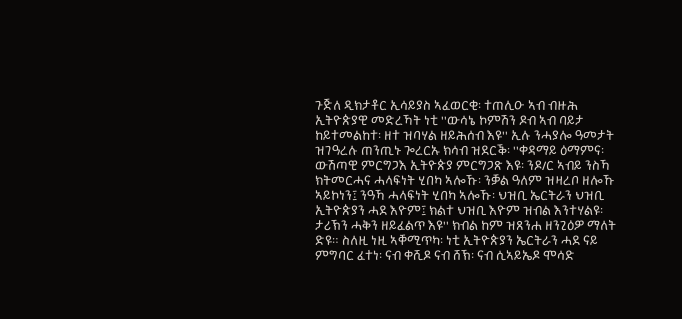ጉጅለ ዲክታቶር ኢሳይያስ ኣፈወርቂ፡ ተጠሊዑ ኣብ ብዙሕ ኢትዮጵያዊ መድረኻት ነቲ ''ውሳኔ ኮምሽን ዶብ ኣብ ባይታ ከይተመልከተ፡ ዘተ ዝባሃል ዘይሕሰብ እዩ'' ኢሉ ንሓያሎ ዓመታት ዝገዓረሉ ጠንጢኑ ጐረርኡ ክሳብ ዝደርቕ፡ ''ቀዳማይ ዕማምና፡ ውሽጣዊ ምርግጋእ ኢትዮጵያ ምርግጋጽ እዩ፡ ንዶ/ር ኣብይ ንስኻ ክትመርሓና ሓላፍነት ሂበካ ኣሎኹ፡ ንቓል ዓለም ዝዛረቦ ዘሎኹ ኣይኮነን፤ ንዓኻ ሓላፍነት ሂበካ ኣሎኹ፡ ህዝቢ ኤርትራን ህዝቢ ኢትዮጵያን ሓደ እዮም፤ ክልተ ህዝቢ እዮም ዝብል እንተሃልዩ፡ ታሪኽን ሓቅን ዘይፈልጥ እዩ'' ክብል ከም ዝጸንሐ ዘንጊዕዎ ማለት ድዩ። ስለዚ ነዚ ኣቐሚጥካ፡ ነቲ ኢትዮጵያን ኤርትራን ሓደ ናይ ምግባር ፈተነ፡ ናብ ቀሺዶ ናብ ሸኽ፡ ናብ ሲኣይኤዶ ሞሳድ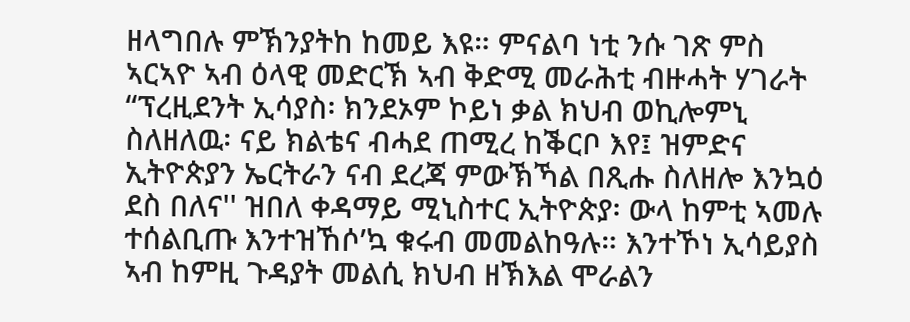ዘላግበሉ ምኽንያትከ ከመይ እዩ። ምናልባ ነቲ ንሱ ገጽ ምስ ኣርኣዮ ኣብ ዕላዊ መድርኽ ኣብ ቅድሚ መራሕቲ ብዙሓት ሃገራት “ፕረዚደንት ኢሳያስ፡ ክንደኦም ኮይነ ቃል ክህብ ወኪሎምኒ ስለዘለዉ፡ ናይ ክልቴና ብሓደ ጠሚረ ከቕርቦ እየ፤ ዝምድና ኢትዮጵያን ኤርትራን ናብ ደረጃ ምውኽኻል በጺሑ ስለዘሎ እንኳዕ ደስ በለና'' ዝበለ ቀዳማይ ሚኒስተር ኢትዮጵያ፡ ውላ ከምቲ ኣመሉ ተሰልቢጡ እንተዝኸሶ’ኳ ቁሩብ መመልከዓሉ። እንተኾነ ኢሳይያስ ኣብ ከምዚ ጉዳያት መልሲ ክህብ ዘኽእል ሞራልን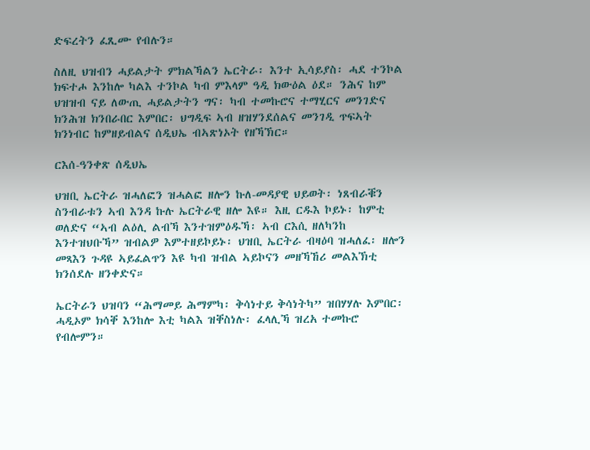ድፍረትን ፈጺሙ የብሉን።

ስለዚ ህዝብን ሓይልታት ምክልኻልን ኤርትራ፡ እንተ ኢሳይያስ፡ ሓደ ተንኮል ክፍተሖ እንከሎ ካልእ ተንኮል ካብ ምእላም ዓዲ ክውዕል ዕደ። ንሕና ከም ህዝዝብ ናይ ለውጢ ሓይልታትን ግና፡ ካብ ተመኩሮና ተማሂርና መንገድና ክንሕዝ ክንበራበር እምበር፡ ህግዲፍ ኣብ ዘዝሃንደሰልና መንገዲ ጥፍኣት ክንነብር ከምዘይብልና ሰዲህኤ ብኣጽነኦት የዘኻኽር።

ርእሰ-ዓንቀጽ ሰዲህኤ

ህዝቢ ኤርትራ ዝሓለፎን ዝሓልፎ ዘሎን ኩለ-መዳያዊ ህይወት፡ ነጸብራቑን ስንብራቱን ኣብ እንዳ ኩሉ ኤርትራዊ ዘሎ እዩ። እዚ ርዱእ ኮይኑ፡ ከምቲ ወለድና “ኣብ ልዕሊ ልብኻ እንተዝምዕዱኻ፡ ኣብ ርእሲ ዘለካንከ እንተዝህቡኻ” ዝብልዎ እምተዘይኮይኑ፡ ህዝቢ ኤርትራ ብዛዕባ ዝሓለፈ፡ ዘሎን መጻእን ጉዳዩ ኣይፈልጥን እዩ ካብ ዝብል ኣይኮናን መዘኻኸሪ መልእኽቲ ክንሰደሉ ዘንቀድና።

ኤርትራን ህዝባን “ሕማመይ ሕማምካ፡ ቅሳነተይ ቅሳነትካ” ዝበሃሃሉ እምበር፡ ሓዲኦም ክሳቐ እንከሎ እቲ ካልእ ዝቐስነሉ፡ ፈላሊኻ ዝረአ ተመኩሮ የብሎምን።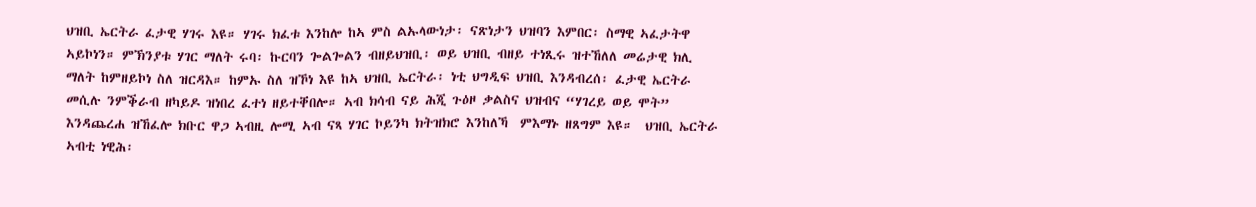ህዝቢ ኤርትራ ፈታዊ ሃገሩ እዩ። ሃገሩ ክፈቱ እንከሎ ከኣ ምስ ልኡላውነታ፡ ናጽነታን ህዝባን እምበር፡ ስማዊ ኣፈታትዋ ኣይኮነን። ምኽንያቱ ሃገር ማለት ሩባ፡ ኩርባን ጐልጐልን ብዘይህዝቢ፡ ወይ ህዝቢ ብዘይ ተነጺሩ ዝተኸለለ መሬታዊ ክሊ ማለት ከምዘይኮነ ስለ ዝርዳእ። ከምኡ ስለ ዝኾነ እዩ ከኣ ህዝቢ ኤርትራ፡ ነቲ ህግዲፍ ህዝቢ እንዳብረሰ፡ ፈታዊ ኤርትራ መሲሉ ንምቕራብ ዘካይዶ ዝነበረ ፈተነ ዘይተቐበሎ። ኣብ ክሳብ ናይ ሕጂ ጉዕዞ ቃልስና ህዝብና “ሃገረይ ወይ ሞት” እንዳጨረሐ ዝኸፈሎ ክቡር ዋጋ ኣብዚ ሎሚ ኣብ ናጻ ሃገር ኮይንካ ክትዝክሮ እንከለኻ  ምእማኑ ዘጸግም እዩ።  ህዝቢ ኤርትራ ኣብቲ ነዊሕ፡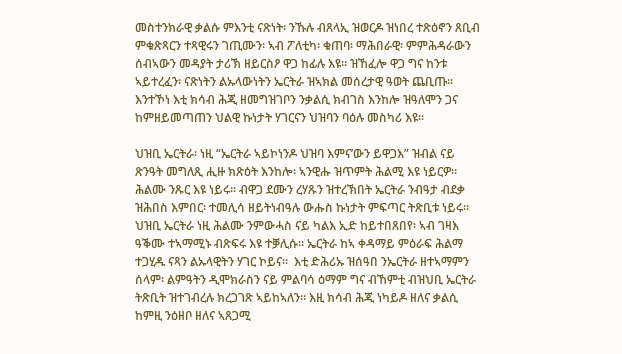መስተንክራዊ ቃልሱ ምእንቲ ናጽነት፡ ንኹሉ ብጸላኢ ዝወርዶ ዝነበረ ተጽዕኖን ጸቢብ ምቁጽጻርን ተጻዊሩን ገጢሙን፡ ኣብ ፖለቲካ፡ ቁጠባ፡ ማሕበራዊ፡ ምምሕዳራውን ሰብኣውን መዳያት ታሪኽ ዘይርስዖ ዋጋ ከፊሉ እዩ። ዝኸፈሎ ዋጋ ግና ከንቱ ኣይተረፈን፡ ናጽነትን ልኡላውነትን ኤርትራ ዝኣክል መሰረታዊ ዓወት ጨቢጡ። እንተኾነ እቲ ክሳብ ሕጂ ዘመግዝገቦን ንቃልሲ ክብገስ እንከሎ ዝዓለሞን ጋና ከምዘይመጣጠን ህልዊ ኩነታት ሃገርናን ህዝባን ባዕሉ መስካሪ እዩ።

ህዝቢ ኤርትራ፡ ነዚ “ኤርትራ ኣይኮነንዶ ህዝባ እምና’ውን ይዋጋእ” ዝብል ናይ ጽንዓት መግለጺ ሒዙ ክጽዕት እንከሎ፡ ኣንዊሑ ዝጥምት ሕልሚ እዩ ነይርዎ። ሕልሙ ንጹር እዩ ነይሩ። ብዋጋ ደሙን ረሃጹን ዝተረኽበት ኤርትራ ንብዓታ ብደቃ ዝሕበስ እምበር፡ ተመሊሳ ዘይትነብዓሉ ውሑስ ኩነታት ምፍጣር ትጽቢቱ ነይሩ። ህዝቢ ኤርትራ ነዚ ሕልሙ ንምውሓስ ናይ ካልእ ኢድ ከይተበጸበየ፡ ኣብ ገዛእ ዓቕሙ ተኣማሚኑ ብጽፍሩ እዩ ተቓሊሱ። ኤርትራ ከኣ ቀዳማይ ምዕራፍ ሕልማ ተጋሂዱ ናጻን ልኡላዊትን ሃገር ኮይና።  እቲ ድሕሪኡ ዝሰዓበ ንኤርትራ ዘተኣማምን ሰላም፡ ልምዓትን ዲሞክራስን ናይ ምልባሳ ዕማም ግና ብኸምቲ ብዝህቢ ኤርትራ ትጽቢት ዝተገብረሉ ክረጋገጽ ኣይከኣለን። እዚ ክሳብ ሕጂ ነካይዶ ዘለና ቃልሲ ከምዚ ንዕዘቦ ዘለና ኣጸጋሚ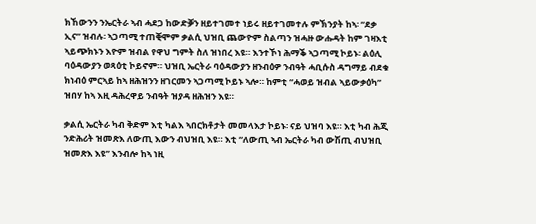ክኸውንን ንኤርትራ ኣብ ሓደጋ ከውድቓን ዘይተገመተ ነይሩ ዘይተገመተሉ ምኽንያት ከኣ፡ “ደቃ ኢና” ዝብሉ፡ ኣጋጣሚ ተጠቒሞም ቃልሲ ህዝቢ ጨውዮም ስልጣን ዝሓዙ ውሑዳት ከም ገዛእቲ ኣይጭክኑን እዮም ዝብል የዋህ ግምት ስለ ዝነበረ እዩ። እንተኾነ ሕማቕ ኣጋጣሚ ኮይኑ፡ ልዕሊ ባዕዳውያን ወጻዕቲ ኮይኖም። ህዝቢ ኤርትራ ባዕዳውያን ዘንብዕዎ ንብዓት ሓቢሱስ ዳግማይ ብደቁ ክነብዕ ምርኣይ ከኣ ዘሕዝንን ዘገርመን ኣጋጣሚ ኮይኑ ኣሎ። ከምቲ “ሓወይ ዝብል ኣይውቃዕካ” ዝበሃ ከኣ እዚ ዳሕረዋይ ንብዓት ዝያዳ ዘሕዝን እዩ።

ቃልሲ ኤርትራ ካብ ቅድም እቲ ካልእ ኣበርክቶታት መመላእታ ኮይኑ፡ ናይ ህዝባ እዩ። እቲ ካብ ሕጂ ንድሕሪት ዝመጽእ ለውጢ እውን ብህዝቢ እዩ። እቲ “ለውጢ ኣብ ኤርትራ ካብ ውሽጢ ብህዝቢ ዝመጽእ እዩ” እንብሎ ከኣ ነዚ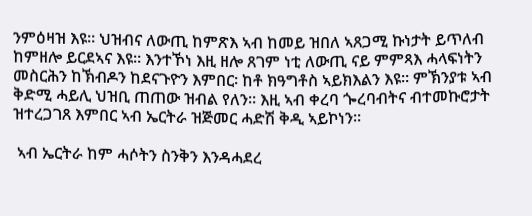ንምዕዛዝ እዩ። ህዝብና ለውጢ ከምጽእ ኣብ ከመይ ዝበለ ኣጸጋሚ ኩነታት ይጥለብ ከምዘሎ ይርደኣና እዩ። እንተኾነ እዚ ዘሎ ጸገም ነቲ ለውጢ ናይ ምምጻእ ሓላፍነትን መስርሕን ከኽብዶን ከደናጉዮን እምበር፡ ከቶ ክዓግቶስ ኣይክእልን እዩ። ምኽንያቱ ኣብ ቅድሚ ሓይሊ ህዝቢ ጠጠው ዝብል የለን። እዚ ኣብ ቀረባ ጐረባብትና ብተመኩሮታት ዝተረጋገጸ እምበር ኣብ ኤርትራ ዝጅመር ሓድሽ ቅዲ ኣይኮነን።

 ኣብ ኤርትራ ከም ሓሶትን ስንቅን እንዳሓደረ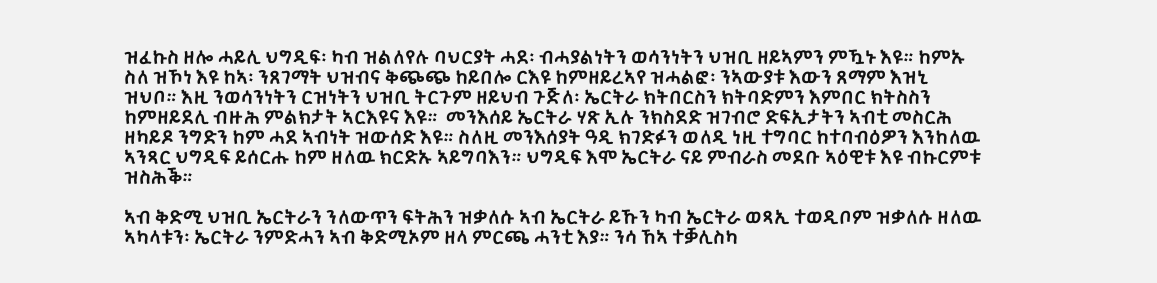ዝፈኩስ ዘሎ ሓይሊ ህግዲፍ፡ ካብ ዝልለየሉ ባህርያት ሓደ፡ ብሓያልነትን ወሳንነትን ህዝቢ ዘይኣምን ምዃኑ እዩ። ከምኡ ስለ ዝኾነ እዩ ከኣ፡ ንጸገማት ህዝብና ቅጭጭ ከይበሎ ርእዩ ከምዘይረኣየ ዝሓልፎ፡ ንኣውያቱ እውን ጸማም እዝኒ ዝህቦ። እዚ ንወሳንነትን ርዝነትን ህዝቢ ትርጉም ዘይህብ ጉጅለ፡ ኤርትራ ክትበርስን ክትባድምን እምበር ክትስስን ከምዘይደሊ ብዙሕ ምልክታት ኣርእዩና እዩ።  መንእሰይ ኤርትራ ሃጽ ኢሉ ንክስደድ ዝገብሮ ድፍኢታትን ኣብቲ መስርሕ ዘካይዶ ንግድን ከም ሓደ ኣብነት ዝውሰድ እዩ። ስለዚ መንእሰያት ዓዲ ክገድፉን ወለዲ ነዚ ተግባር ከተባብዕዎን እንከለዉ  ኣንጻር ህግዲፍ ይሰርሑ ከም ዘለዉ ክርድኡ ኣይግባእን። ህግዲፍ እሞ ኤርትራ ናይ ምብራስ መደቡ ኣዕዊቱ እዩ ብኩርምቱ ዝስሕቕ።

ኣብ ቅድሚ ህዝቢ ኤርትራን ንለውጥን ፍትሕን ዝቃለሱ ኣብ ኤርትራ ይኹን ካብ ኤርትራ ወጻኢ ተወዲቦም ዝቃለሱ ዘለዉ ኣካላቱን፡ ኤርትራ ንምድሓን ኣብ ቅድሚኦም ዘላ ምርጫ ሓንቲ እያ። ንሳ ኸኣ ተቓሊስካ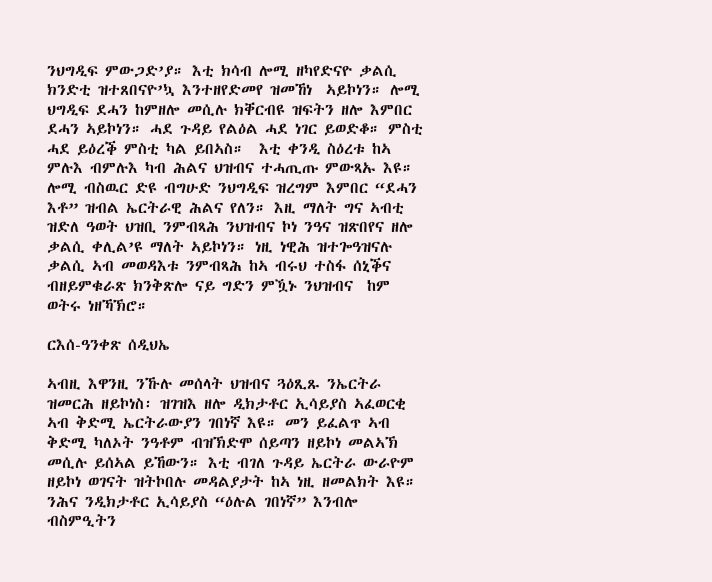ንህግዲፍ ምውጋድ’ያ። እቲ ክሳብ ሎሚ ዘካየድናዮ ቃልሲ ክንድቲ ዝተጸበናዮ’ኳ እንተዘየድመየ ዝመኸነ  ኣይኮነን። ሎሚ ህግዲፍ ደሓን ከምዘሎ መሲሉ ክቐርብዩ ዝፍትን ዘሎ እምበር ደሓን ኣይኮነን። ሓደ ጉዳይ የልዕል ሓደ ነገር ይወድቆ። ምስቲ ሓደ ይዕረቕ ምስቲ ካል ይበኣስ።  እቲ ቀንዲ ስዕረቱ ከኣ ምሉእ ብምሉእ ካብ ሕልና ህዝብና ተሓጢጡ ምውጻኡ እዩ። ሎሚ ብስዉር ድዩ ብግሁድ ንህግዲፍ ዝረግም እምበር “ደሓን እቶ” ዝብል ኤርትራዊ ሕልና የለን። እዚ ማለት ግና ኣብቲ ዝድለ ዓወት ህዝቢ ንምብጻሕ ንህዝብና ኮነ ንዓና ዝጽበየና ዘሎ ቃልሲ ቀሊል’ዩ ማለት ኣይኮነን። ነዚ ነዊሕ ዝተጐዓዝናሉ ቃልሲ ኣብ መወዳእቱ ንምብጻሕ ከኣ ብሩህ ተስፋ ሰኒቕና ብዘይምቁራጽ ክንቅጽሎ ናይ ግድን ምዃኑ ንህዝብና  ከም ወትሩ ነዘኻኽሮ።

ርእሰ-ዓንቀጽ ሰዲህኤ

ኣብዚ እዋንዚ ንኹሉ መሰላት ህዝብና ጓዕጺጹ ንኤርትራ ዝመርሕ ዘይኮነስ፡ ዝገዝእ ዘሎ ዲክታቶር ኢሳይያስ ኣፈወርቂ ኣብ ቅድሚ ኤርትራውያን ገበነኛ እዩ። መን ይፈልጥ ኣብ ቅድሚ ካለኦት ንዓቶም ብዝኽድሞ ሰይጣን ዘይኮነ መልኣኽ መሲሉ ይሰኣል ይኸውን። እቲ ብገለ ጉዳይ ኤርትራ ውራዮም ዘይኮነ ወገናት ዝትኮበሉ መዳልያታት ከኣ ነዚ ዘመልክት እዩ። ንሕና ንዲክታቶር ኢሳይያስ “ዕሉል ገበነኛ” እንብሎ ብስምዒትን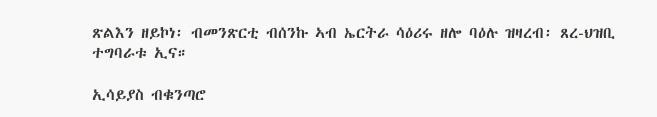ጽልእን ዘይኮነ፡ ብመንጽርቲ ብሰንኩ ኣብ ኤርትራ ሳዕሪሩ ዘሎ ባዕሉ ዝዛረብ፡ ጸረ-ህዝቢ ተግባራቱ ኢና።

ኢሳይያስ ብቁንጣሮ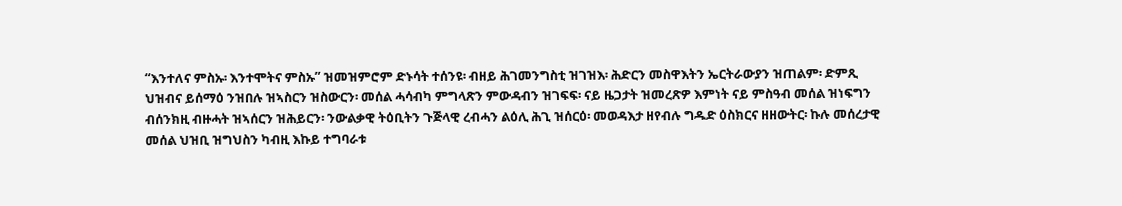“እንተለና ምስኡ፡ እንተሞትና ምስኡ” ዝመዝምሮም ድኑሳት ተሰንዩ፡ ብዘይ ሕገመንግስቲ ዝገዝእ፡ ሕድርን መስዋእትን ኤርትራውያን ዝጠልም፡ ድምጺ ህዝብና ይሰማዕ ንዝበሉ ዝኣስርን ዝስውርን፡ መሰል ሓሳብካ ምግላጽን ምውዳብን ዝገፍፍ፡ ናይ ዜጋታት ዝመረጽዎ እምነት ናይ ምስዓብ መሰል ዝነፍግን ብሰንክዚ ብዙሓት ዝኣሰርን ዝሕይርን፡ ንውልቃዊ ትዕቢትን ጉጅላዊ ረብሓን ልዕሊ ሕጊ ዝሰርዕ፡ መወዳእታ ዘየብሉ ግዱድ ዕስክርና ዘዘውትር፡ ኩሉ መሰረታዊ መሰል ህዝቢ ዝግህስን ካብዚ እኩይ ተግባራቱ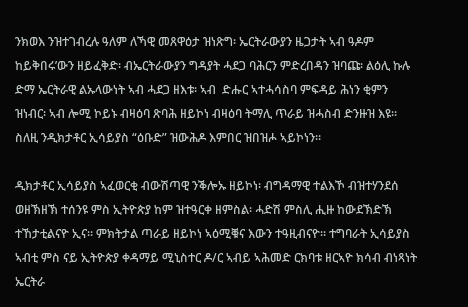ንክወእ ንዝተገብረሉ ዓለም ለኻዊ መጸዋዕታ ዝነጽግ፡ ኤርትራውያን ዜጋታት ኣብ ዓዶም ከይቅበሩ’ውን ዘይፈቅድ፡ ብኤርትራውያን ግዳያት ሓደጋ ባሕርን ምድረበዳን ዝባጩ፡ ልዕሊ ኩሉ ድማ ኤርትራዊ ልኡላውነት ኣብ ሓደጋ ዘእቱ፡ ኣብ  ድሑር ኣተሓሳስባ ምፍዳይ ሕነን ቂምን ዝነብር፡ ኣብ ሎሚ ኮይኑ ብዛዕባ ጽባሕ ዘይኮነ ብዛዕባ ትማሊ ጥራይ ዝሓስብ ድንዙዝ እዩ። ስለዚ ንዲክታቶር ኢሳይያስ “ዕቡድ” ዝውሕዶ እምበር ዝበዝሖ ኣይኮነን።

ዲክታቶር ኢሳይያስ ኣፈወርቂ ብውሽጣዊ ንቕሎኡ ዘይኮነ፡ ብግዳማዊ ተልእኾ ብዝተሃንደሰ ወዘኽዘኽ ተሰንዩ ምስ ኢትዮጵያ ከም ዝተዓርቀ ዘምስል፡ ሓድሽ ምስሊ ሒዙ ከውደኽድኽ ተኸታቲልናዮ ኢና። ምክትታል ጣራይ ዘይኮነ ኣዕሚቑና እውን ተዓዚብናዮ። ተግባራት ኢሳይያስ ኣብቲ ምስ ናይ ኢትዮጵያ ቀዳማይ ሚኒስተር ዶ/ር ኣብይ ኣሕመድ ርክባቱ ዘርኣዮ ክሳብ ብነጻነት ኤርትራ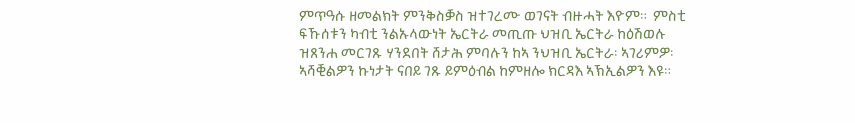ምጥዓሱ ዘመልክት ምንቅስቓስ ዝተገረሙ ወገናት ብዙሓት እዮም።  ምስቲ ፍኹሰቱን ካብቲ ንልኡላውነት ኤርትራ መጢጡ ህዝቢ ኤርትራ ከዕሽወሉ ዝጸንሐ መርገጹ ሃንደበት ሸታሕ ምባሉን ከኣ ንህዝቢ ኤርትራ፡ ኣገሪምዎ፡ ኣሻቒልዎን ኩነታት ናበይ ገጹ ይምዕብል ከምዘሎ ክርዳእ ኣኽኢልዎን እዩ።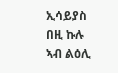ኢሳይያስ በዚ ኩሉ ኣብ ልዕሊ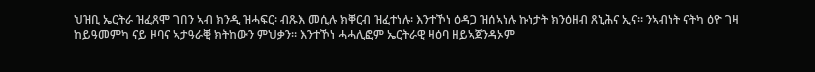ህዝቢ ኤርትራ ዝፈጸሞ ገበን ኣብ ክንዲ ዝሓፍር፡ ብጹእ መሲሉ ክቐርብ ዝፈተነሉ፡ እንተኾነ ዕዳጋ ዝሰኣነሉ ኩነታት ክንዕዘብ ጸኒሕና ኢና። ንኣብነት ናትካ ዕዮ ገዛ ከይዓመምካ ናይ ዞባና ኣታዓራቒ ክትከውን ምህቃን። እንተኾነ ሓሓሊፎም ኤርትራዊ ዛዕባ ዘይኣጀንዳኦም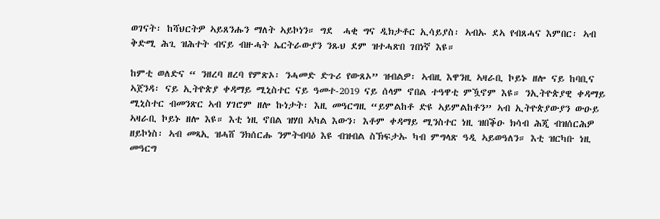ወገናት፡ ከሻህርትዎ ኣይጸንሑን ማለት ኣይኮነን። ግደ  ሓቂ ግና ዲክታቶር ኢሳይያስ፡ ኣብኡ ደኣ የብጸሓና እምበር፡ ኣብ ቅድሚ ሕጊ ዝሕተት ብናይ ብዙሓት ኤርትራውያን ንጹህ ደም ዝተሓጽበ ገበነኛ እዩ።

ከምቲ ወለድና “ ንዘረባ ዘረባ የምጽኦ፡ ንሓመድ ድጉሪ የውጸኦ” ዝብልዎ፡ ኣብዚ እዋንዚ ኣዛራቢ ኮይኑ ዘሎ ናይ ከባቢና ኣጀንዳ፡ ናይ ኢትዮጵያ ቀዳማይ ሚኒስተር ናይ ዓመተ-2019 ናይ ሰላም ኖበል ተዓዋቲ ምዃኖም እዩ። ንኢትዮጵያዊ ቀዳማይ ሚኒስተር ብመንጽር ኣብ ሃገሮም ዘሎ ኩነታት፡ እዚ መዓርግዚ “ይምልከቶ ድዩ ኣይምልከቶን” ኣብ ኢትዮጵያውያን ውዑይ ኣዛራቢ ኮይኑ ዘሎ እዩ። እቲ ነዚ ኖበል ዝሃበ ኣካል እውን፡ እቶም ቀዳማይ ሚንስተር ነዚ ዝበቕዑ ክሳብ ሕጂ ብዝሰርሕዎ ዘይኮነስ፡ ኣብ መጻኢ ዝሓሸ ንክሰርሑ ንምትብባዕ እዩ ብዝብል ስኽፍታኡ ካብ ምግላጽ ዓዲ ኣይወዓለን። እቲ ዝርካቡ ነዚ መዓርግ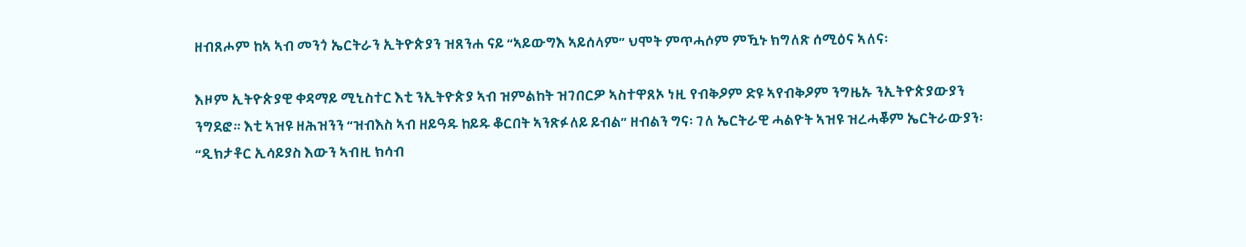ዘብጸሖም ከኣ ኣብ መንጎ ኤርትራን ኢትዮጵያን ዝጸንሐ ናይ “ኣይውግእ ኣይሰላም” ህሞት ምጥሓሶም ምዃኑ ክግለጽ ሰሚዕና ኣለና፡

እዞም ኢትዮጵያዊ ቀዳማይ ሚኒስተር እቲ ንኢትዮጵያ ኣብ ዝምልከት ዝገበርዎ ኣስተዋጸኦ ነዚ የብቅዖም ድዩ ኣየብቅዖም ንግዜኡ ንኢትዮጵያውያን ንግደፎ። እቲ ኣዝዩ ዘሕዝንን “ዝብእስ ኣብ ዘይዓዱ ከይዱ ቆርበት ኣንጽፉለይ ይብል” ዘብልን ግና፡ ገለ ኤርትራዊ ሓልዮት ኣዝዩ ዝረሓቖም ኤርትራውያን፡ “ዲክታቶር ኢሳይያስ እውን ኣብዚ ክሳብ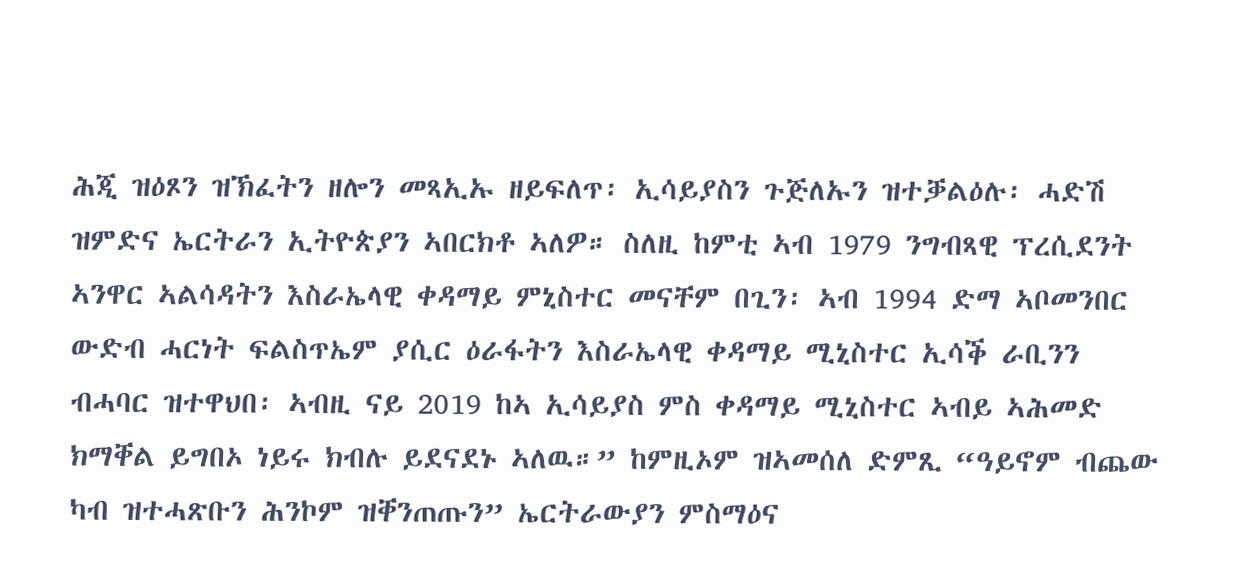ሕጂ ዝዕጾን ዝኽፈትን ዘሎን መጻኢኡ ዘይፍለጥ፡ ኢሳይያስን ጉጅለኡን ዝተቓልዕሉ፡ ሓድሽ ዝምድና ኤርትራን ኢትዮጵያን ኣበርክቶ ኣለዎ። ስለዚ ከምቲ ኣብ 1979 ንግብጻዊ ፕረሲደንት ኣንዋር ኣልሳዳትን እስራኤላዊ ቀዳማይ ምኒስተር መናቸም በጊን፡ ኣብ 1994 ድማ ኣቦመንበር ውድብ ሓርነት ፍልስጥኤም ያሲር ዕራፋትን እስራኤላዊ ቀዳማይ ሚኒስተር ኢሳቕ ራቢንን ብሓባር ዝተዋህበ፡ ኣብዚ ናይ 2019 ከኣ ኢሳይያስ ምስ ቀዳማይ ሚኒስተር ኣብይ ኣሕመድ ክማቐል ይግበኦ ነይሩ ክብሉ ይደናደኑ ኣለዉ።” ከምዚኦም ዝኣመሰለ ድምጺ “ዓይኖም ብጨው ካብ ዝተሓጽቡን ሕንኮም ዝቐንጠጡን” ኤርትራውያን ምስማዕና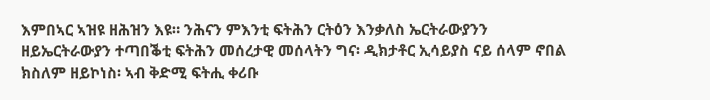እምበኣር ኣዝዩ ዘሕዝን እዩ። ንሕናን ምእንቲ ፍትሕን ርትዕን እንቃለስ ኤርትራውያንን ዘይኤርትራውያን ተጣበቕቲ ፍትሕን መሰረታዊ መሰላትን ግና፡ ዲክታቶር ኢሳይያስ ናይ ሰላም ኖበል ክስለም ዘይኮነስ፡ ኣብ ቅድሚ ፍትሒ ቀሪቡ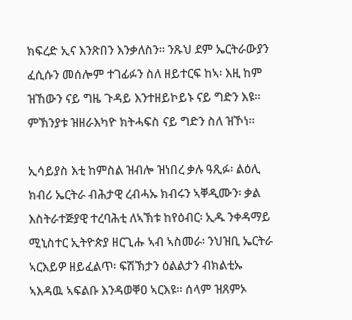ክፍረድ ኢና እንጽበን እንቃለስን። ንጹህ ደም ኤርትራውያን ፈሲሱን መሰሎም ተገፊፉን ስለ ዘይተርፍ ከኣ፡ እዚ ከም ዝኸውን ናይ ግዜ ጉዳይ እንተዘይኮይኑ ናይ ግድን እዩ። ምኽንያቱ ዝዘራእካዮ ክትሓፍስ ናይ ግድን ስለ ዝኾነ።

ኢሳይያስ እቲ ከምስል ዝብሎ ዝነበረ ቃሉ ዓጺፉ፡ ልዕሊ ክብሪ ኤርትራ ብሕታዊ ረብሓኡ ክብሩን ኣቐዲሙን፡ ቃል እስትራተጅያዊ ተረባሕቲ ለኣኽቱ ከየዕብር፡ ኢዱ ንቀዳማይ ሚኒስተር ኢትዮጵያ ዘርጊሑ ኣብ ኣስመራ፡ ንህዝቢ ኤርትራ ኣርእይዎ ዘይፈልጥ፡ ፍሽኽታን ዕልልታን ብክልቲኡ ኣእዳዉ ኣፍልቡ እንዳወቐዐ ኣርእዩ። ሰላም ዝጸምኦ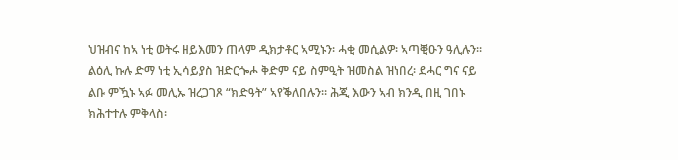ህዝብና ከኣ ነቲ ወትሩ ዘይእመን ጠላም ዲክታቶር ኣሚኑን፡ ሓቂ መሲልዎ፡ ኣጣቒዑን ዓሊሉን። ልዕሊ ኩሉ ድማ ነቲ ኢሳይያስ ዝድርጐሖ ቅድም ናይ ስምዒት ዝመስል ዝነበረ፡ ደሓር ግና ናይ ልቡ ምዃኑ ኣፉ መሊኡ ዝረጋገጾ “ክድዓት” ኣየቕለበሉን። ሕጂ እውን ኣብ ክንዲ በዚ ገበኑ ክሕተተሉ ምቅላስ፡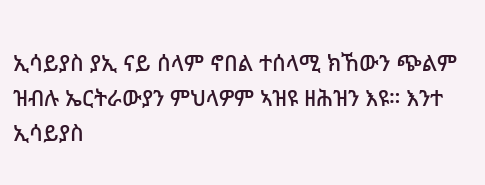ኢሳይያስ ያኢ ናይ ሰላም ኖበል ተሰላሚ ክኸውን ጭልም ዝብሉ ኤርትራውያን ምህላዎም ኣዝዩ ዘሕዝን እዩ። እንተ ኢሳይያስ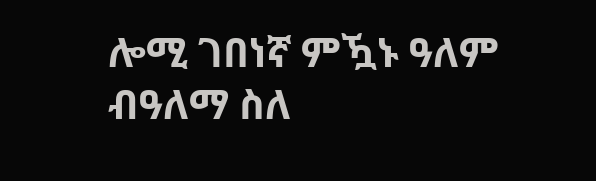ሎሚ ገበነኛ ምዃኑ ዓለም ብዓለማ ስለ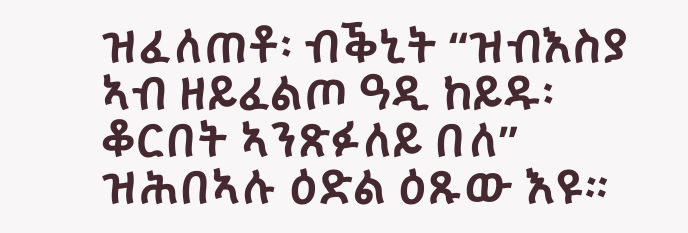ዝፈለጠቶ፡ ብቕኒት “ዝብእስያ ኣብ ዘይፈልጦ ዓዲ ከይዱ፡ ቆርበት ኣንጽፉለይ በለ” ዝሕበኣሉ ዕድል ዕጹው እዩ።